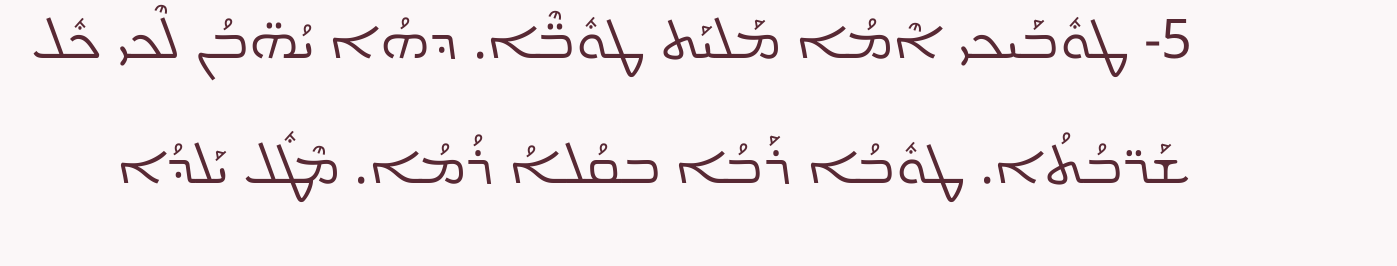5- ܛܘܽܒܰܝܟܝ ܐܶܡܳܐ ܡܰܠܝܰܬ ܛܘܽܒ̈ܶܐ. ܕܗܳܐ ܝܳܗ̈ܒܳܢ ܠܶܟܝ ܟܽܠ ܫܰܪ̈ܒܳܬܳܐ. ܛܘܽܒܳܐ ܪܰܒܳܐ ܒܩܳܠܐܳ ܪܳܡܳܐ. ܡܶܛܽܠ ܝܰܠܕܳܐ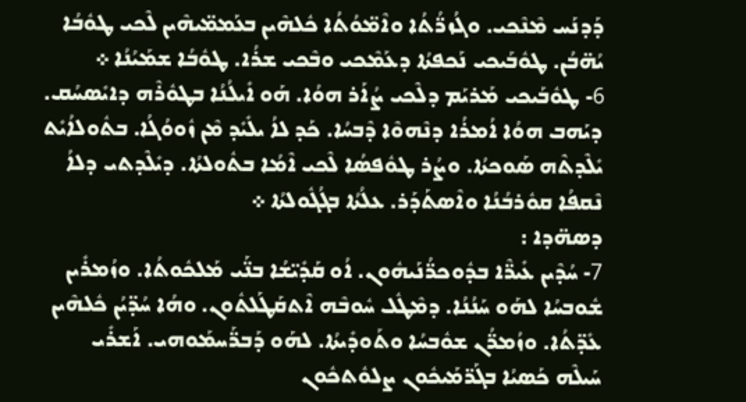ܕܰܕܢܰܚ ܡܶܢܶܟܝ. ܘܓܳܙܪ̈ܳܬܳܐ ܘܐܶܡ̈ܘܳܬܳܐ ܟܽܠܗܶܝܢ ܒܥܰܡܡ̈ܝܗܶܝܢ ܠܶܟܝ ܛܘܽܒܳܐ ܝܳܗ̈ܒܳܢ. ܛܘܽܒܰܝܟܝ ܢܰܟܦܬܳܐ ܕܥܰܡܶܟܝ ܘܒܶܟܝ ܫܪܳܐ. ܛܘܽܒܳܐ ܫܡܰܝܳܢܳܐ ܀
6- ܛܘܽܒܰܝܟܝ ܡܰܪܝܰܡ ܕܠܶܟܝ ܨܳܐܰܪ ܗܘܳܐ. ܗܰܘ ܐܺܝܠܳܢܳܐ ܒܛܘܽܪܶܗ ܕܐܝܺܣܚܳܩ. ܕܝܰܗܒ ܗܘܳܐ ܐܳܡܪܳܐ ܕܢܶܗܘܶܐ ܕܶܒܚܳܐ. ܟܰܕ ܠܐܳ ܝܠܺܝܺܕ ܡܶܢ ܙܽܘܘܳܓܳܐ. ܒܬܽܘܠܐܳܝܺܬ ܝܺܠܶܕܬܶܗ ܣܰܘܟܬܳܐ. ܘܨܳܪ ܛܘܽܦܣܳܐ ܠܶܟܝ ܐܶܡܳܐ ܒܬܽܘܠܬܳܐ. ܕܝܺܠܶܕܬܝ ܕܠܐܳ ܢܶܩܦܳܐ ܩܘܽܪܒܳܢܳܐ ܘܐܶܣܬܰܕܰܪ. ܥܠܳܬܳܐ ܒܓܳܓܽܘܠܬܳܐ ܀
ܕܣܗ̈ܕܐ :
7- ܚܳܕܶܝܢ ܥܺܝܪ̈ܶܐ ܒܕܽܘܟܪ̈ܳܢܰܝܗܽܘܢ. ܐܳܘ ܩܰܕܺܝ̈ܫܳܐ ܒܢ̈ܰܝ ܡܰܠܟܽܘܬܳܐ. ܘܙܳܡܪܺܝܢ ܫܽܘܒܚܳܐ ܠܗܰܘ ܚܰܢܳܢܳܐ. ܕܡܶܛܽܠ ܚܽܘܒܶܗ ܐܶܬܩܰܛܰܠܬܽܘܢ. ܘܗܳܐ ܚܳܕ̈ܝܳܢ ܟܽܠܗܶܝܢ ܥܺܕ̈ܬܳܐ. ܘܙܳܡܪ̈ܳܢ ܫܘܽܒܚܳܐ ܘܬܰܘܕܺܝܬܳܐ. ܠܗܰܘ ܕܰܒܪ̈ܰܚܡܰܘܗܝ. ܐܰܫܪܺܝ ܚܰܝܠܶܗ ܟܰܣܝܳܐ ܒܓܰܪ̈ܡܰܝܟܽܘܢ ܨܠܘܽܬܟܽܘܢ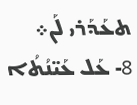ܬܥܰܕܰܪܝ ܠܰܢ܀
8- ܥܰܠ ܥܰܝ̈ܢܳܬܳܐ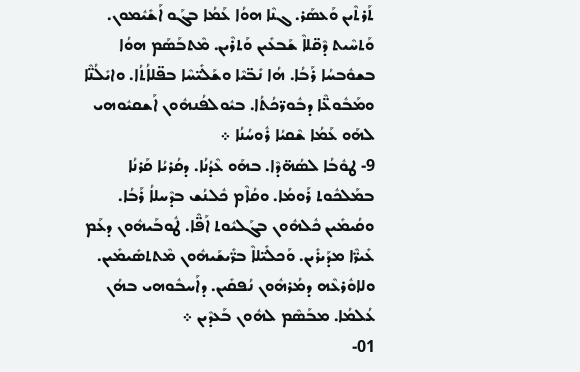ܬܰܪܬܶܝܢ ܘܰܥܣܰܪ. ܓܢܶܐ ܗܘܳܐ ܥܰܡܳܐ ܒܓܰܘ ܐܰܫܺܝܽܡܘܢ. ܘܰܬܚܶܝܬ ܕܶܩ̈ܠܐܶ ܫܰܒܥܺܝܢ ܘܰܬܪܶܝܢ. ܡܶܬܒܰܣܰܡ ܗܘܳܐ ܒܫܘܽܒܚܳܐ ܪܰܒܳܐ. ܗܳܐ ܢܺܒ̈ܝܶܐ ܘܫܰܠܺܝ̈ܚܶܐ ܒܦ̈ܠܐܳܬܳܐ. ܘܐܝܺܠܳܢ̈ܶܐ ܘܡܰܒܽܘܥ̈ܶܐ ܕܒܽܘܪ̈ܟܳܬܳܐ. ܒܝܽܘܠܦܳܢܗܽܘܢ ܐܰܫܩܝܽܘܗܝ ܠܗܰܘ ܥܰܡܳܐ ܫܶܩܝܳܐ ܪܽܘܚܳܢܳܐ ܀
9- ܛܘܽܒܳܐ ܠܣܳܗ̈ܕܶܐ. ܒܗܰܘ ܥܶܕܳܢܳܐ. ܕܩܳܪܝܳܐ ܩܰܪܢܳܐ ܒܡܰܠܟܽܘܬ ܪܰܘܡܳܐ. ܘܩܳܐܶܡ ܟܽܠܢܳܫ ܒܕܶܚܠܐܳ ܪܰܒܳܐ. ܘܩܳܝܡܺܝܢ ܟܽܠܗܽܘܢ ܒܓܰܠܝܽܘܬ ܐܰܦ̈ܶܐ. ܛܽܘܒܰܝܗܽܘܢ ܕܥܰܡ ܥܺܝܪ̈ܶܐ ܡܕܰܝܪܺܝܢ. ܘܰܟܠܺܝ̈ܠܐܶ ܒܪ̈ܺܝܫܰܝܗܽܘܢ ܡܶܬܬܣܺܝܡܺܝܢ. ܘܠܐܘܽܪܥܶܗ ܕܡܳܪܗܽܘܢ ܢܳܦܩܺܝܢ. ܕܐܰܚܒܽܘܗܝ ܒܗܳܢ ܥܳܠܡܳܐ. ܡܒܰܣܶܡ ܠܗܽܘܢ ܒܰܥܕܶܝܢ ܀
01-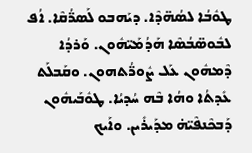ܛܘܽܒܳܐ ܠܣܳܗ̈ܕܶܐ. ܕܝܰܗܒܘ ܠܰܣܪ̈ܳܩܶܐ. ܐܳܦ ܠܒܽܘܣ̈ܒܳܣܶܐ ܗܰܕܳܡܰܝ̈ܗܽܘܢ. ܘܰܪܕܳܐ ܕܶܡܗܽܘܢ ܥܰܠ ܨܽܘܪ̈ܳܬܗܘܢ. ܘܩܰܒܠܰܬ ܥܺܕܬܳܐ ܘܗܳܐ ܒܶܗ ܚܳܕܝܳܐ. ܛܘܽܒܰܝܗܽܘܢ ܕܰܒܟܶܢܦܶܝ̈ܗ̇ ܡܕܰܝܪܺܝܢ. ܘܐܰܝܟ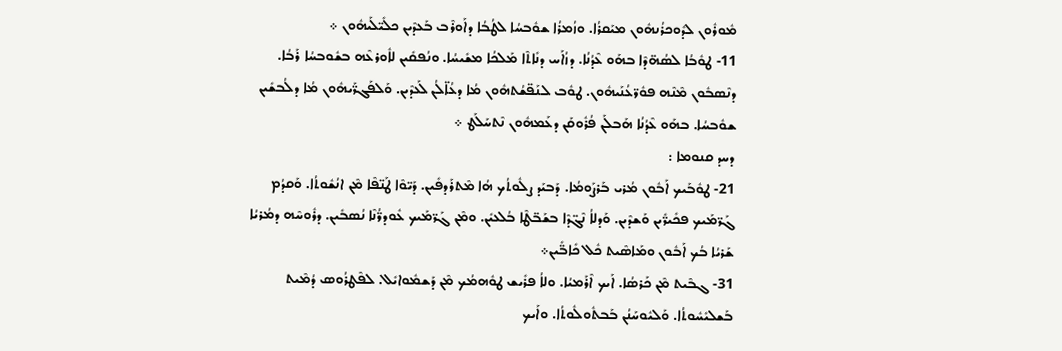ܡܽܘܪܽܘܢ ܠܕܽܘܟܪܳܢܗܽܘܢ ܡܝܰܩܪܳܐ. ܘܙܳܡܪܳܐ ܫܘܽܒܚܳܐ ܠܛܳܒܳܐ ܕܐܰܘܪܶܒ ܒܰܥܕܶܝܢ ܟܠܺܝ̈ܠܰܝܗܽܘܢ ܀
11- ܛܘܽܒܳܐ ܠܣܳܗ̈ܕܶܐ ܒܗܰܘ ܥܶܕܳܢܳܐ. ܕܙܳܐܰܚ ܕܢܺܐܬܶܐ ܡܰܠܟܳܐ ܡܫܺܝܚܳܐ. ܘܢܳܦܩܺܝܢ ܠܐܽܘܪܥܶܗ ܒܫܽܘܒܚܳܐ ܪܰܒܳܐ. ܕܢܶܣܒܽܘܢ ܡܶܢܶܗ ܦܘܽܪ̈ܥܳܢܰܝܗܽܘܢ. ܛܘܽܒ ܠܢܰܦ̈ܫܳܬܗܽܘܢ ܡܳܐ ܕܥܳܐ̈ܠܳܢ ܠܰܥܕܶܝܢ. ܘܰܠܦܰܓܪ̈ܰܝܗܽܘܢ ܡܳܐ ܕܠܳܒܫܺܝܢ ܫܘܽܒܚܳܐ. ܒܗܰܘ ܥܶܕܳܢܳܐ ܗܰܒܠܰܢ ܦܳܪܽܘܩܰܢ ܕܥܰܡܗܽܘܢ ܢܶܬܚܰܠܰܛ ܀
ܕܚܕ ܩܢܘܡܐ :
21- ܛܘܽܒܰܝܟ ܐܰܒܽܘܢ ܡܳܪܝ ܒܰܪܨܰܘܡܳܐ. ܕܰܒܝܰܕ ܨܠܽܘܬܳܟ ܗܳܐ ܡܶܬܪܰܕܦܺܝܢ. ܕܰܝ̈ܘܶܐ ܛܰܢ̈ܦܶܐ ܡܶܢ ܐܢܳܫܽܘܬܳܐ. ܘܰܩܕܳܡ ܓܰܪ̈ܡܰܝܟ ܦܟܺܝܪ̈ܺܝܢ ܘܰܫܕܶܝܢ. ܘܰܕܠܐܳ ܢܶܓ̈ܕܶܐ ܒܫܰܒ̈ܛܶܐ ܒܳܠܥܝܺܢ. ܘܡܶܢ ܓܰܪ̈ܡܰܝܟ ܥܽܘܕܪ̈ܳܢܶܐ ܢܳܣܒܺܝܢ. ܕܪܽܘܚܶܗ ܕܡܳܪܝܳܐ ܫܰܪܝܳܐ ܒܳܟ ܐܰܒܽܘܢ ܘܡܰܐܣܶܝܬ ܟܽܠ ܟܺܐܒ̈ܺܝܢ܀
31- ܓܒܶܝܬ ܡܶܢ ܟܰܪܣܳܐ. ܐܰܝܟ ܐܶܪܰܡܝܳܐ. ܘܠܐܳ ܦܪܺܝܫ ܛܘܽܗܡܳܟ ܡܶܢ ܕܰܫܡܽܘܐܝܺܠ. ܠܦܶܛܪܳܘܣ ܕܳܡܶܝܬ ܒܰܫܠܝܺܚܽܘܬܳܐ. ܘܰܠܝܽܘܚܰܢܳܢ ܒܰܒܬܽܘܠܽܘܬܳܐ. ܘܐܰܝܟ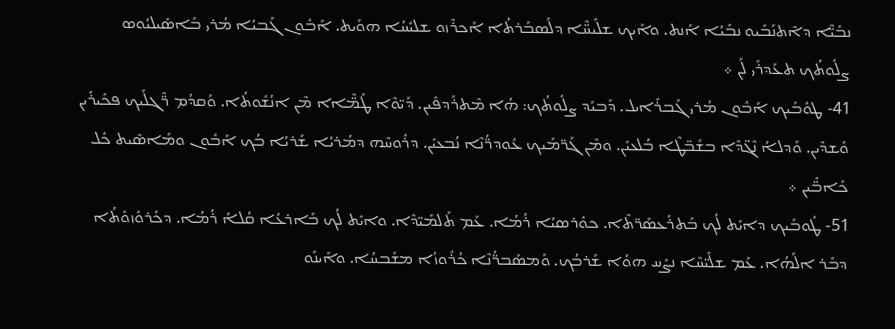ܢܒܺܝ̈ܶܐ ܕܐܶܬܢܰܒܺܝܘ ܢܒܺܝܳܐ ܐܰܢܬ. ܘܐܰܝܟ ܫܠܺܝܚ̈ܶܐ ܕܠܰܣܒܰܪܬܳܐ ܐܰܟܪܶܙܘ ܫܠܝܺܚܳܐ ܗܘܰܝܬ. ܐܰܒܽܘܢ ܓܰܒܝܳܐ ܡܳܪܝ ܒܰܐܣܺܝܠܝܳܘܣ ܨܠܽܘܬܳܟ ܬܥܰܕܪܰܝ ܠܰܢ ܀
41- ܛܘܽܒܰܝܟ ܐܰܒܽܘܢ ܡܳܪܝ ܓܰܒܪܺܐܝܠ. ܕܰܒܝܰܕ ܨܠܽܘܬܳܟ: ܗܳܐ ܡܶܬܪܰܕܦܺܝܢ. ܕܰܝ̈ܘܶܐ ܛܰܡ̈ܶܐܐ ܡܶܢ ܐܢܳܫܽܘܬܳܐ. ܘܰܩܕܳܡ ܪ̈ܶܓܠܰܝܟ ܦܟܺܝܪܺܝܢ ܘܰܫܕܶܝܢ. ܘܰܕܠܐܳ ܢܶܓ̈ܕܶܐ ܒܫܰܒ̈ܛܶܐ ܒܳܠܥܝܺܢ. ܘܡܶܢ ܓܰܪ̈ܡܰܝܟ ܥܽܘܕܪ̈ܳܢܶܐ ܢܳܒܥܝܺܢ. ܕܪܽܘܚܶܗ ܕܡܳܪܝܳܐ ܫܰܪܝܳܐ ܒܳܟ ܐܰܒܽܘܢ ܘܡܰܐܣܶܝܬ ܟܽܠ ܟܺܐܒ̈ܺܝܢ ܀
51- ܛܽܘܒܰܝܟ ܕܐܝܺܬ ܠܳܟ ܒܰܬܪܰܥܣܰܪ̈ܬܶܐ. ܟܘܽܪܣܝܳܐ ܪܳܡܳܐ. ܥܰܡ ܬܰܠܡܺܝ̈ܕܶܐ. ܘܐܝܺܬ ܠܳܟ ܒܰܐܪܥܳܐ ܩܳܠܐܳ ܪܳܡܳܐ. ܕܟܳܪܘܽܙܘܽܬܳܐ ܕܒܰܪ ܐܠܰܗܳܐ. ܥܰܡ ܫܠܺܝ̈ܚܶܐ ܢܨܰܚ ܗܘܳܐ ܫܰܪܒܳܟ. ܘܰܡܣܰܒܪ̈ܳܢܶܐ ܟܳܪܽܘܙܳܐ ܡܫܰܒܚܳܐ. ܘܐܰܝܢܰܘ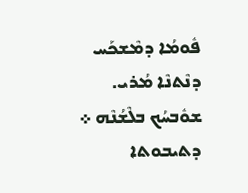ܦܽܘܡܳܐ ܕܡܶܫܟܰܚ ܕܢܶܬܢܶܐ ܡܳܪܝ. ܫܘܽܒܚܳܟ ܒܠܶܫܳܢܶܗ ܀
ܕܬܝܒܘܬܐ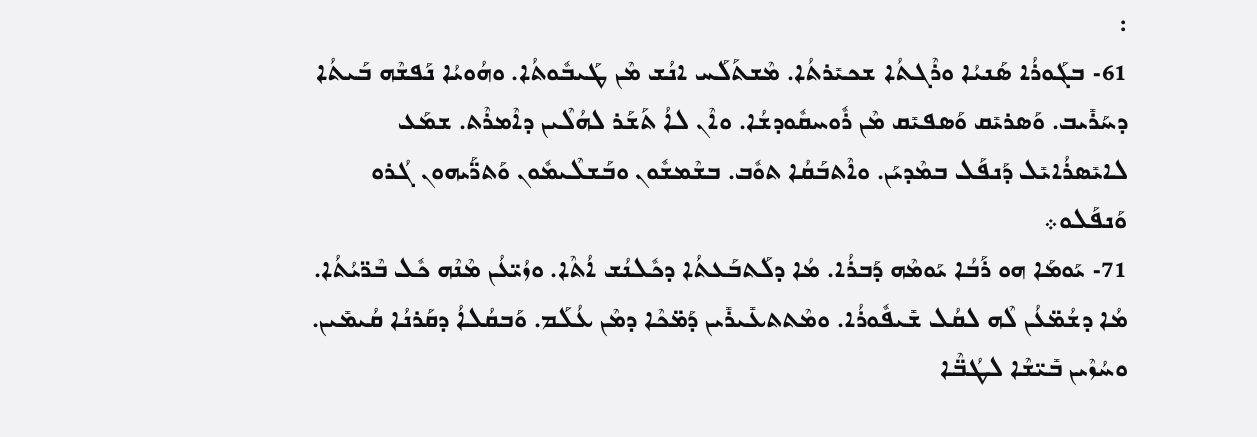:
61- ܒܓܰܘܪܳܐ ܣܰܢܝܳܐ ܘܪܶܓܬܳܐ ܫܟܝܺܪܬܳܐ. ܡܶܫܬܰܠܰܚ ܐܢܳܫ ܡܶܢ ܛܰܝܒܽܘܬܳܐ. ܘܗܳܘܝܳܐ ܢܰܦܫܶܗ ܒܰܝܬܳܐ ܕܚܰܪܺܝܒ. ܘܰܣܪܝܺܩ ܘܰܣܦܝܺܩ ܡܶܢ ܪܽܘܚܩܽܘܕܫܳܐ. ܘܐܶܢ ܠܐܳ ܬܰܫܰܪ ܠܗܳܠܶܝܢ ܕܐܶܡܪܶܬ. ܫܡܰܥ ܠܐܝܺܣܪܳܐܝܺܠ ܕܰܢܦܰܠ ܒܡܶܕܝܰܢ. ܘܐܶܬܒܰܩܳܐ ܬܘܽܒ. ܒܫܶܡܫܽܘܢ ܘܒܰܫܠܶܝܡܽܘܢ ܘܰܬܪ̈ܰܝܗܘܢ ܓܳܪܘ ܘܰܢܦܰܠܘ܀
71- ܝܰܘܡܰܐ ܗܘ ܪܰܒܳܐ ܝܰܘܡܶܗ ܕܰܒܪܳܐ. ܡܳܐ ܕܠܰܬܒܰܥܬܳܐ ܕܟܽܠܢܳܫ ܐܳܬܶܐ. ܘܙܳܝ̈ܥܳܢ ܡܶܢܶܗ ܟܽܠ ܒܶܪ̈ܝܳܬܳܐ. ܡܳܐ ܕܫܳܡ̈ܥܳܢ ܠܶܗ ܠܩܳܠ ܫܺܝܦܽܘܪܳܐ. ܘܡܶܬܬܥܺܝܪܺܝܢ ܕܰܡ̈ܟܶܐ ܕܡܶܢ ܥܳܠܰܡ. ܘܰܒܩܳܠܐܳ ܕܩܰܪܢܳܐ ܩܳܝܡܺܝܢ. ܘܚܳܙܶܝܢ ܒܺܝ̈ܫܶܐ ܠܛܳܒ̈ܶܐ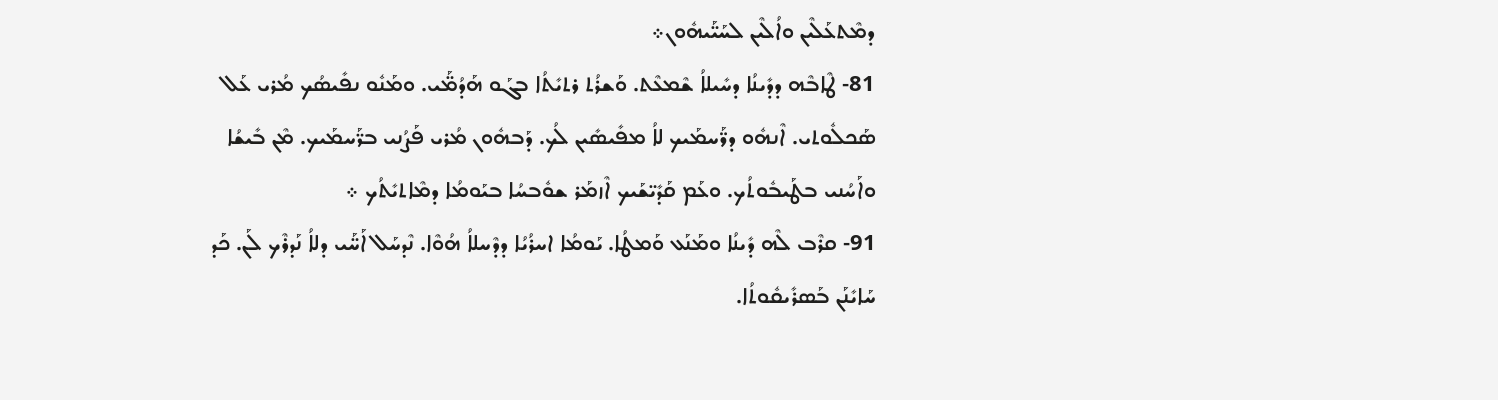ܕܡܶܬܥܰܠܶܝܢ ܘܐܳܠܶܝܢ ܠܚܰܝ̈ܰܝܗܽܘܢ܀
81- ܛܶܐܒܶܗ ܕܕܺܝܢܳܐ ܕܚܺܝܠܐܳ ܫܶܡܥܶܬ. ܘܰܫܪܳܬ ܪܬܝܺܬܳܐ ܒܓܰܘ ܗܰܕܳܡ̈ܰܝ. ܘܡܰܢܽܘ ܢܦܺܝܣܳܟ ܡܳܪܝ ܥܰܠ ܣܰܟܠܽܘܬܝ. ܐܶܢܗܽܘ ܕܪ̈ܰܚܡܰܝܟ ܠܐܳ ܡܦܺܝܣܺܝܢ ܠܳܟ. ܕܰܒܗܽܘܢ ܡܳܪܝ ܦܰܨܳܢܝ ܒܪ̈ܰܚܡܰܝܟ. ܡܶܢ ܒܺܝܫܳܐ ܘܐܰܚܳܢܝ ܒܛܰܝܒܽܘܬܳܟ. ܘܥܰܡ ܩܰܕܺܝ̈ܫܰܝܟ ܐܶܙܡܰܪ ܫܘܽܒܚܳܐ ܒܝܰܘܡܳܐ ܕܡܶܐܬܝܺܬܳܟ ܀
91- ܩܪܶܒ ܠܶܗ ܕܺܝܢܳܐ ܘܡܰܢܰܥ ܘܰܡܛܳܐ. ܝܰܘܡܳܐ ܐܚܪܳܝܳܐ ܕܕܶܚܠܐܳ ܗܳܘܶܐ. ܢܶܕܚܰܠ ܐܰܚ̈ܰܝ ܕܠܐܳ ܢܰܕܪܶܟ ܠܰܢ. ܟܰܕ ܚܰܐܝܺܢܰܢ ܒܰܣܪܺܝܩܽܘܬܳܐ.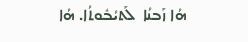ܗܳܐ ܙܰܒܢܳܐ  ܠܰܬܝܳܒܽܘܬܳܐ. ܗܳܐ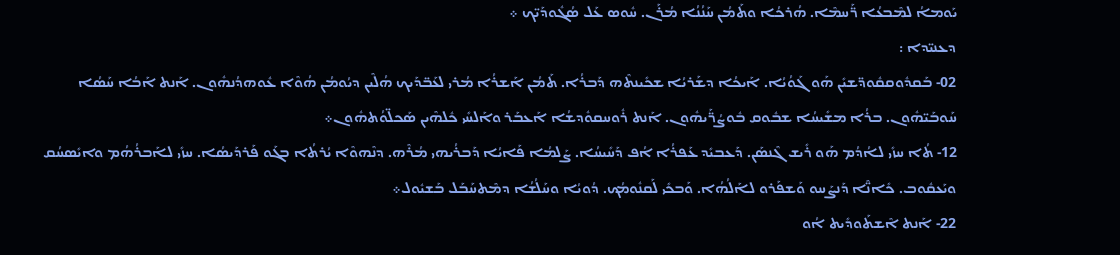ܝܰܘܡܐܳ ܠܡܶܒܥܳܐ ܪ̈ܰܚܡܶܐ. ܗܳܪܟܳܐ ܘܬܰܡܳܢ ܚܰܢܳܢܳܐ ܡܳܪܰܢ. ܚܽܘܣ ܥܰܠ ܣܳܓܽܘܕܰܝ̈ܟ ܀
ܕܥܢܝ̈ܕܐ :
02- ܒܰܩܕܽܘܩܩܽܘܕ̈ܫܝܺܢ ܗܰܘ ܓܰܘܳܝܳܐ. ܐܰܝܟܳܐ ܕܫܰܪܝܳܐ ܫܟܺܝܢܬܶܗ ܕܰܒܪܳܐ. ܬܰܡܳܢ ܐܰܫܪܳܐ ܡܳܪܝ ܠܥܰܒ̈ܕܰܝܟ ܗܳܠܶܝܢ ܕܝܳܘܡܳܢ ܗܳܘܶܐ ܥܽܘܗܕܳܢܗܽܘܢ. ܐܰܢܬ ܐܰܒܳܐ ܚܰܣܳܐ ܚܰܘܒܰܝ̈ܗܽܘܢ. ܒܪܳܐ ܡܫܺܝܚܳܐ ܫܒܽܘܩ ܒܽܘܨܳܪ̈ܰܝܗܽܘܢ. ܐܰܢܬ ܪܽܘܚܩܘܽܕܫܳܐ ܐܰܥܒܰܪ ܘܐܰܠܚܺܝ ܟܽܠܗܶܝܢ ܣܰܟܠ̈ܘܳܬܗܽܘܢ܀
12- ܬܳܐ ܚܙܺܝ ܠܐܳܕܳܡ ܗܰܘ ܪܺܝܫ ܓܶܢܣܰܢ. ܕܰܥܒܝܺܕ ܥܰܦܪܳܐ ܐܳܦ ܕܰܚܺܝܚܳܐ. ܨܰܠܡܳܐ ܦܰܐܝܳܐ ܕܰܒܪܳܝܗܝ ܡܳܪܶܗ. ܕܢܶܗܘܶܐ ܝܳܪܬܳܐ ܒܓܰܘ ܦܰܪܕܰܝܣܳܐ. ܚܙܺܝ ܠܐܰܒܪܳܗܳܡ ܘܐܝܺܣܚܳܩ ܘܝܰܥܩܽܘܒ. ܟܺܐܢ̈ܶܐ ܕܰܢܨܰܚܘ ܘܰܫܦܰܪܘ ܠܐܰܠܳܗܳܐ. ܘܰܒܟܺܝ ܠܰܩܢܽܘܡܳܟ. ܕܳܘܝܳܐ ܘܚܰܠܳܫܳܐ ܕܡܶܬܚܰܒܰܠ ܒܰܫܝܽܘܠ܀
22- ܐܰܢܬ ܐܶܫܬܰܘܕܺܝܬ ܐܳܘ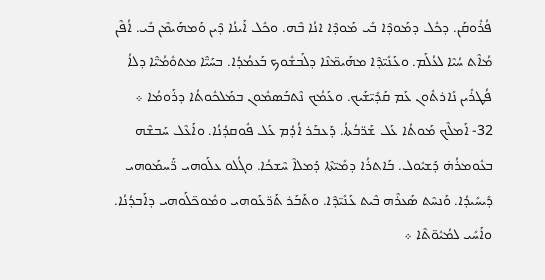ܦܳܪܽܘܩܰܢ. ܕܟܽܠ ܕܡܰܘܕܶܐ ܒܺܝ ܡܰܘܕܶܐ ܐܢܳܐ ܒܶܗ. ܘܟܽܠ ܐܰܝܢܳܐ ܕܶܝܢ ܘܰܡܗܰܝܡܶܢ ܒܺܝ. ܐܳܦܶܢ ܡܳܐܶܬ ܚܳܝܶܐ ܠܥܳܠܰܡ. ܘܥܰܢܺܝ̈ܕܶܐ ܡܗܰܝܡ̈ܢܶܐ ܕܠܰܒܫܽܘܟ ܒܰܥܡܳܕܳܐ. ܒܚܰܝ̈ܶܐ ܡܬܘܽܡܳܝ̈ܶܐ ܕܠܐܳ ܦܳܛܪܺܝܢ ܢܺܐܪܬܽܘܢ ܥܰܡ ܩܰܕܺܝ̈ܫܰܝܟ. ܘܥܰܡܳܟ ܢܶܬܒܰܣܡܽܘܢ ܒܡܰܠܟܽܘܬܳܐ ܕܪܰܘܡܳܐ ܀
32- ܐܰܡܠܶܟ ܡܰܘܬܳܐ ܥܰܠ ܫܰܪ̈ܒܳܬܐܳ. ܕܰܥܒܰܪ ܐܳܕܳܡ ܥܰܠ ܦܽܘܩܕܳܢܳܐ. ܘܐܰܥܶܠ ܚܰܒܫܶܗ ܒܥܽܘܡܪܳܗ̇ ܕܰܫܝܽܘܠ. ܒܰܐܬܪܳܐ ܕܡܺܝ̈ܬܶܐ ܕܰܡܠܐܶ ܚܶܫܟܳܐ. ܘܓܳܠܘ ܥܠܰܘܗܝ ܪ̈ܰܚܡܰܘܗܝ ܕܺܝܚܺܝܕܳܐ. ܘܰܢܚܶܬ ܣܰܥܪܶܗ ܒܶܝܬ ܥܰܢܺܝ̈ܕܶܐ. ܘܬܰܒܰܪ ܬܰܪ̈ܥܰܘܗܝ ܘܡܽܘܟ̈ܠܰܘܗܝ ܕܐܰܒܕܳܢܳܐ. ܘܐܰܚܺܝ ܠܡܳܝܽܘ̈ܬܶܐ ܀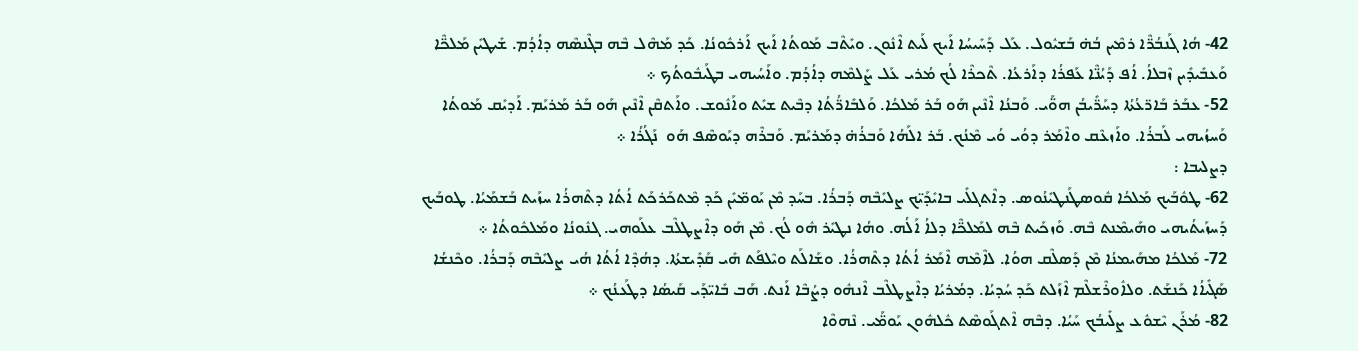42- ܗܳܐ ܓܰܢܒܳܪ̈ܶܐ ܪܡܶܝܢ ܒܳܗ̇ ܒܰܫܝܽܘܠ. ܥܰܠ ܕܰܚܺܝܚܳܐ ܐܰܝܟ ܠܰܝܬ ܐܶܢܽܘܢ. ܘܝܺܬܶܒ ܡܰܘܬܳܐ ܐܰܝܟ ܐܰܪܟܽܘܢܳܐ. ܟܰܕ ܡܰܗܶܠ ܒܶܗ ܒܓܶܢܣܶܗ ܕܐܳܕܳܡ. ܫܺܝܛܝܺܢ ܡܰܠܟ̈ܶܐ ܘܰܥܒܺܝܕܺܝܢ ܙܶܒܠܐܳ. ܐܳܦ ܕܰܝܳܢ̈ܶܐ ܥܰܦܪܳܐ ܕܐܰܪܥܳܐ. ܬܶܟܪܶܐ ܠܳܟ ܡܳܪܝ ܥܰܠ ܨܰܠܡܶܗ ܕܐܳܕܳܡ. ܘܐܰܚܳܝܗܝ ܒܛܰܝܒܽܘܬܳܟ ܀
52- ܥܒܰܪ ܒܰܐܪ̈ܥܳܬܳܐ ܕܚܰܪ̈ܺܝܒܳܢ ܗܘ̈ܰܝ. ܘܰܒܢܳܐ ܐܶܢܶܝܢ ܗܰܘ ܒܰܪ ܡܰܠܟܳܐ. ܘܰܠܒܺܐܪ̈ܳܬܳܐ ܕܒܶܝܬ ܫܝܺܬ ܘܐܰܢܽܘܫ. ܘܐܰܬܩܶܢ ܐܶܢܶܝܢ ܗܰܘ ܒܰܪ ܡܰܪܝܰܡ. ܐܰܕܝܺܩ ܡܰܘܬܳܐ ܘܰܚܙܳܝܗܝ ܠܰܒܪܳܐ. ܘܐܰܙܥܶܩ ܘܐܶܡܰܪ ܕܘܳܝ ܘܳܝ ܡܶܢܳܟ. ܒܰܪ ܐܠܰܗܳܐ ܘܰܒܪܳܗ̇ ܕܡܰܪܝܰܡ. ܘܰܒܪܶܗ ܕܝܰܘܣܶܦ ܗܰܘ  ܢܰܓܳܪܳܐ ܀
ܕܨܠܝܒܐ :
62- ܛܘܽܒܰܝܟ ܡܰܠܟܳܐ ܩܽܘܣܛܰܢܛܝܺܢܳܘܣ. ܕܐܶܬܓܠܺܝ ܒܐܝܺܕܰܝ̈ܟ ܨܠܝܺܒܶܗ ܕܰܒܪܳܐ. ܒܚܰܕ ܡܶܢ ܝܰܘܡ̈ܝܺܢ ܟܰܕ ܡܶܬܟܰܪܟܰܬ ܐܳܬܳܐ ܕܬܶܗܪܳܐ ܚܙܰܝܬ ܒܰܫܡܰܝܳܐ. ܛܘܒܰܝܟ ܕܰܚܙܰܝܬܳܝܗܝ ܘܗܰܝܡܶܢܬ ܒܶܗ. ܘܰܙܟܰܝܬ ܒܶܗ ܠܡܰܠܟ̈ܶܐ ܕܠܐܳ ܐܰܠܳܗ. ܘܗܳܐ ܢܛܝܺܪ ܗܽܘ ܠܳܟ. ܡܶܢ ܗܰܘ ܕܐܶܨܛܠܶܒ ܥܠܰܘܗܝ. ܓܢܽܘܢܳܐ ܘܡܰܠܟܽܘܬܳܐ ܀
72- ܡܰܠܟܳܐ ܡܗܰܝܡܢܳܐ ܡܶܢ ܕܰܣܠܶܩ ܗܘܳܐ. ܠܐܶܡܶܗ ܐܶܡܰܪ ܐܳܬܳܐ ܕܬܶܗܪܳܐ. ܘܫܰܐܠܰܬ ܘܝܶܠܦܰܬ ܗܺܝ ܩܰܕܺܝܫܬܳܐ. ܕܗܳܕܶܐ ܐܳܬܳܐ ܗܳܝ ܨܠܝܺܒܶܗ ܕܰܒܪܳܐ. ܘܟܶܢܫܳܐ ܣܰܓܺܝܐܳܐ ܟܰܢܫܰܬ. ܘܠܐܽܘܪܶܫܠܶܡ ܐܶܙܰܠܬ ܟܰܕ ܚܳܕܝܳܐ. ܕܡܳܪܝܳܐ ܕܐܶܨܛܠܶܒ ܐܶܢܗܽܘ ܕܨܳܒܶܐ ܐܰܢܬ. ܗܰܒ ܒܺܐܝ̈ܕܰܝ ܩܰܝܣܳܐ ܕܛܰܥܢܳܟ ܀
82- ܡܳܪܰܢ ܝܶܫܘܽܥ ܨܠܺܝܒܳܟ ܚܰܝܳܐ. ܕܒܶܗ ܐܶܬܓܰܘܣܶܬ ܟܽܠܗܽܘܢ ܝܰܘܡ̈ܰܝ. ܢܶܗܘܶܐ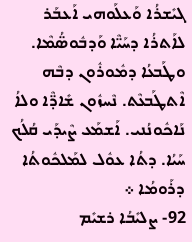ܓܝܺܫܪܳܐ ܘܰܥܠܰܘܗܝ ܐܰܥܒܰܪ ܠܐܰܬܪܳܐ ܕܚܰܝ̈ܶܐ ܘܰܕܒܽܘܣ̈ܳܡܶܐ. ܘܛܰܒܥܳܐ ܕܡܽܘܪܽܘܢ ܕܒܶܗ ܐܶܬܛܰܒܥܶܬ. ܢܶܚܙܽܘܢ ܫܺܐܕ̈ܶܐ ܘܠܐܳ ܢܰܐܟܽܘܢܳܢܝ. ܐܰܫܡܰܥ ܨܶܝܕܰܝ ܩܳܠܳܟ ܚܰܝܳܐ. ܕܬܳܐ ܥܘܽܠ ܠܡܰܠܟܽܘܬܳܐ ܕܪܰܘܡܳܐ ܀
92- ܨܠܝܺܒܳܐ ܪܫܝܺܡ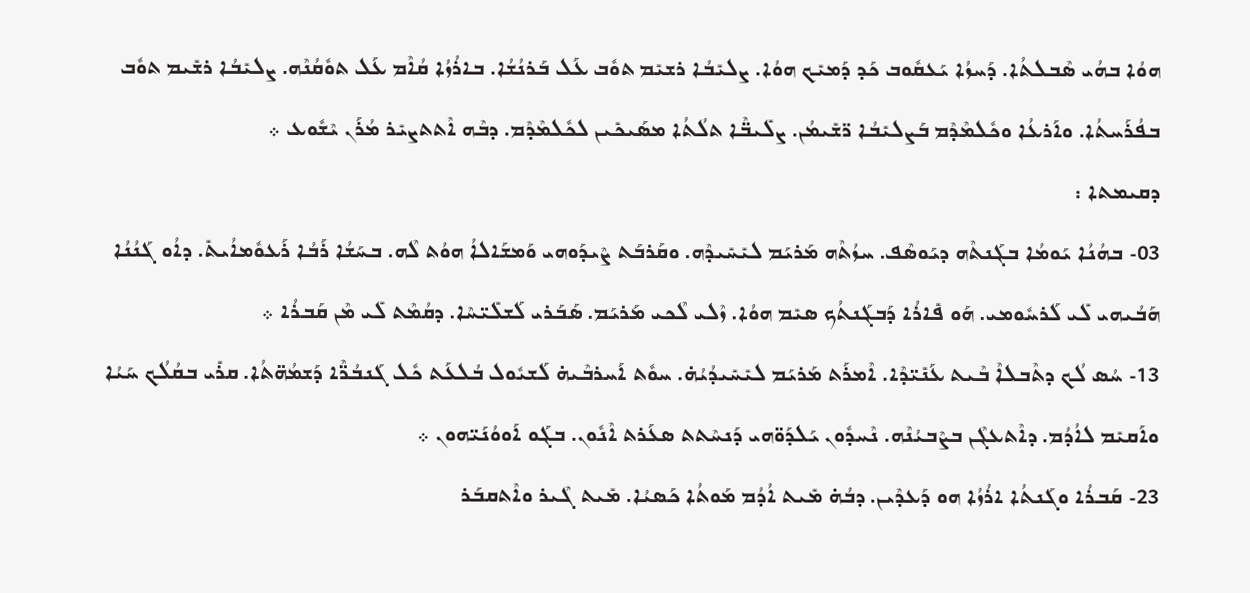ܗܘܳܐ ܒܗܳܝ ܣܶܒܠܬܳܐ. ܕܰܚܙܳܐ ܝܰܥܩܽܘܒ ܟܰܕ ܕܰܡܝܺܟ ܗܘܳܐ. ܨܠܝܺܒܳܐ ܪܫܝܺܡ ܬܘܽܒ ܥܰܠ ܒܰܪܢܳܫܳܐ. ܒܐܪܳܙܳܐ ܩܳܐܶܡ ܥܰܠ ܬܘܽܩܳܢܶܗ. ܨܠܝܺܒܳܐ ܪܫܺܝܡ ܬܘܽܒ ܒܦܳܪܰܚܬܳܐ. ܘܐܰܪܥܳܐ ܘܟܽܠܡܶܕܶܡ ܒܰܨܠܝܺܒܳܐ ܪ̈ܫܺܝܡܳܢ. ܨܠܺܝܒ̈ܶܐ ܬܠܳܬܳܐ ܡܣܰܝܟܺܝܢ ܠܟܽܠܡܶܕܶܡ. ܕܒܶܗ ܐܶܬܬܨܝܺܪ ܡܳܪܰܢ ܝܶܫܽܘܥ ܀
ܕܩܝܡܬܐ :
03- ܒܗܳܢܳܐ ܝܰܘܡܳܐ ܒܓܰܢܬܶܗ ܕܝܰܘܣܶܦ. ܚܙܳܬܶܗ ܡܰܪܝܰܡ ܠܝܺܚܺܝܕܶܗ. ܘܩܰܪܒܰܬ ܨܶܝܕܰܘܗܝ ܘܰܡܫܰܐܠܐܳ ܗܘܳܬ ܠܶܗ. ܒܚܰܫܳܐ ܪܰܒܳܐ ܪܰܥܘܽܡܐܳܝܬܺ. ܕܐܳܘ ܓܰܢܳܢܳܐ ܗܰܒܳܝܗܝ ܠܺܝ ܠܰܪܚܽܘܡܝ. ܗܰܘ ܦܺܐܪܳܐ ܕܰܒܓܰܢܬܳܟ ܣܝܺܡ ܗܘܳܐ. ܙܶܠܝ ܠܶܟܝ ܡܰܪܝܰܡ. ܣܰܒܰܪܝ ܠܰܫܠܺܝ̈ܚܶܐ. ܕܩܳܡܶܬ ܠܺܝ ܡܶܢ ܩܰܒܪܳܐ ܀
13- ܚܳܣ ܠܳܟ ܕܬܶܒܠܐܶ ܒܶܝܬ ܥܰܢܺܝ̈ܕܶܐ. ܐܶܡܪܰܬ ܡܰܪܝܰܡ ܠܝܺܚܺܝܕܳܝܳܗ̇. ܚܘܽܬ ܐܰܚܪܒܶܝܗ̇ ܠܰܫܝܽܘܠ ܒܳܠܥܰܬ ܟܽܠ ܓܰܢܒܳܪ̈ܶܐ ܕܰܫܡܳܗ̈ܬܳܐ. ܩܪܺܝ ܒܩܳܠܳܟ ܚܰܝܳܐ ܘܐܰܩܝܺܡ ܠܐܳܕܳܡ. ܕܐܶܬܥܓܶܢ ܒܨܶܒܝܳܢܶܗ. ܢܶܚܕܽܘܢ ܝܰܠܕܰܘ̈ܗܝ ܕܰܢܚܶܬܬ ܣܥܰܪܬ ܐܶܢܽܘܢ. ܒܓܰܘ ܐܰܘܘܳܢܰܝ̈ܗܘܢ ܀
23- ܩܰܒܪܳܐ ܘܓܰܢܬܳܐ ܐܪܳܙܳܐ ܗܘ ܕܰܥܕܶܝܢ. ܕܒܳܗ̇ ܡܺܝܬ ܐܳܕܳܡ ܡܰܘܬܳܐ ܟܰܣܝܳܐ. ܡܺܝܬ ܓܶܝܪ ܘܐܶܬܩܒܰܪ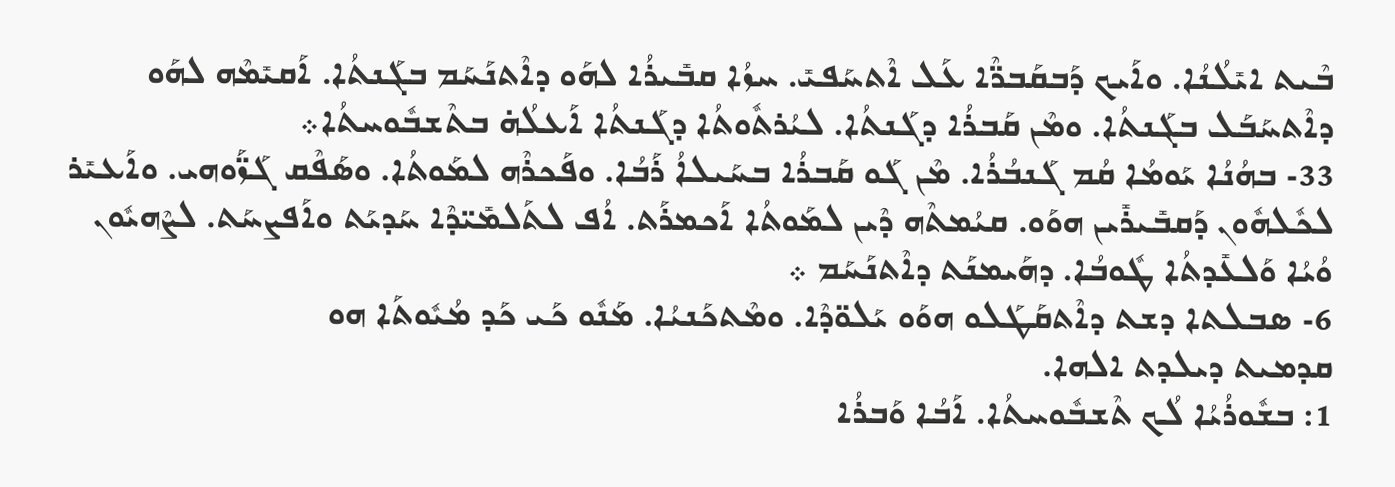ܒܶܝܬ ܐܝܺܠܳܢܳܐ. ܘܐܰܝܟ ܕܰܒܩܰܒܪ̈ܶܐ ܥܰܠ ܐܶܬܚܰܦܝܺ. ܚܙܳܐ ܩܒܺܝܪܳܐ ܠܗܰܘ ܕܐܶܬܢܰܚܰܡ ܒܓܰܢܬܳܐ. ܐܰܩܝܺܡܶܗ ܠܗܰܘ ܕܐܶܬܚܰܒܰܠ ܒܓܰܢܬܳܐ. ܘܡܶܢ ܩܰܒܪܳܐ ܕܓܰܢܬܳܐ. ܠܝܳܪܬܽܘܬܳܐ ܕܓܰܢܬܳܐ ܐܰܥܠܳܗ̇ ܒܬܶܫܒܽܘܚܬܳܐ܀
33- ܒܗܳܢܳܐ ܝܰܘܡܳܐ ܩܳܡ ܓܰܢܒܳܪܳܐ. ܡܶܢ ܓܰܘ ܩܰܒܪܳܐ ܒܚܰܝܠܐܳ ܪܰܒܳܐ. ܘܦܰܟܪܶܗ ܠܡܰܘܬܳܐ. ܘܣܰܦܶܩ ܓܰܙ̈ܰܘܗܝ. ܘܐܰܥܝܺܪ ܠܟܽܠܗܽܘܢ ܕܰܩܒܺܝܪܺܝܢ ܗܘܰܘ. ܩܝܳܡܬܶܗ ܕܶܝܢ ܠܡܰܘܬܳܐ ܐܰܟܡܪܰܬ. ܐܳܦ ܠܬܰܠܡܺܝ̈ܕܶܐ ܚܰܕܝܰܬ ܘܐܰܦܨܚܰܬ. ܠܨܶܗܝܽܘܢ ܘܳܝܳܐ ܘܰܠܥܺܕܬܳܐ ܛܽܘܒܳܐ. ܕܗܰܝܡܢܰܬ ܕܐܶܬܢܰܚܰܡ ܀
6- ܣܒܠܬܐ ܕܫܬ ܕܐܶܬܩܰܛܰܠܘ ܗܘܰܘ ܝܰܠܘ̈ܕܶܐ. ܘܡܶܬܟܰܢܝܳܐ. ܡܰܢܽܘ ܟܰܝ ܟܰܕ ܡܳܝܽܘܬܰܐ ܗܘ
ܩܕܡܝܬ ܕܝܠܕܬ ܐܠܗܐ.
1: ܒܫܽܘܪܳܝܳܐ ܠܳܟ ܬܶܫܒܽܘܚܬܳܐ. ܐܰܒܳܐ ܘܰܒܪܳܐ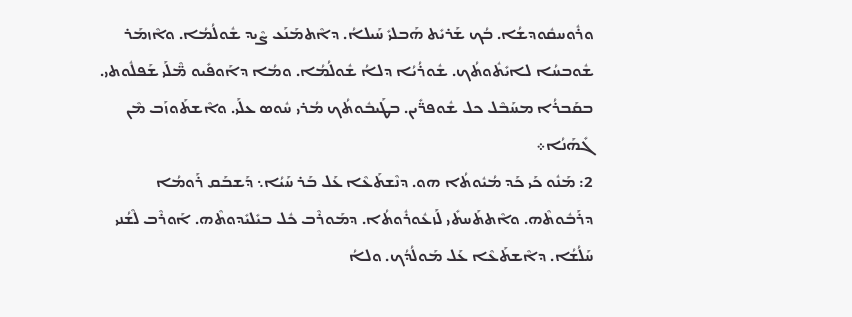ܘܪܽܘܚܩܽܘܕܫܳܐ. ܒܳܟ ܫܰܪܝܺܬ ܗܰܒܠܝܺ ܚܰܝܠܐܳ. ܕܐܶܬܡܰܢܰܥ ܨܶܝܕ ܫܽܘܠܳܡܳܐ. ܘܐܶܙܡܰܪ ܫܽܘܒܚܳܐ ܠܐܝܺܬܽܘܬܳܟ. ܫܽܘܪܳܝܳܐ ܕܠܐܳ ܫܽܘܠܳܡܳܐ. ܘܡܳܐ ܕܐܰܘܦܺܝܘ ܡ̈ܶܠܰܝ ܫܰܦܠܽܘܬܝ. ܒܩܰܒܪܳܐ ܡܚܰܒܶܠ ܟܠ ܫܽܘܦܪ̈ܺܝܢ. ܒܛܰܝܒܽܘܬܳܟ ܡܳܪܝ ܚܽܘܣ ܥܠܰܝ. ܘܐܶܫܬܰܘܙܰܒ ܡܶܢ ܓܺܗܰܢܳܐ܀
2: ܡܰܢܽܘ ܟܰܝ ܟܰܕ ܡܳܝܽܘܬܳܐ ܗܘ. ܕܢܶܫܬܰܥܶܐ ܥܰܠ ܒܰܪ ܚܰܝܳܐ܆ ܕܰܫܒܰܩ ܪܰܘܡܳܐ ܕܪܰܒܽܘܬܶܗ. ܘܐܶܬܬܰܚܬܺܝ ܠܰܙܥܽܘܪܽܘܬܳܐ. ܕܡܰܘܪܶܒ ܟܽܠ ܒܝܺܠܝܺܕܘܬܶܗ. ܐܰܘܪܶܒ ܠܶܫܳܢܝ ܚܰܠܳܫܳܐ. ܕܐܶܫܬܰܥܶܐ ܥܰܠ ܡܰܘܠܳܕܳܟ. ܘܠܐܳ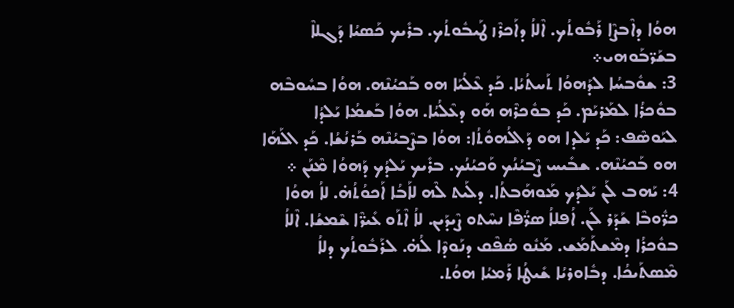ܗܘܳܐ ܕܐܶܒܨܶܐ ܪܰܒܽܘܬܳܟ. ܐܶܠܐܳ ܕܐܰܟܪܶܙ ܛܰܝܒܽܘܬܳܟ. ܒܪܺܝܟ ܟܰܣܝܳܐ ܕܰܓܠܐܶ ܒܫܰܪ̈ܒܰܘܗܝ܀
3: ܫܘܽܒܚܳܐ ܠܕܰܗܘܳܐ ܬܰܚܬܳܝܳܐ. ܟܰܕ ܥܶܠܳܝܰܐ ܗܘ ܒܰܟܝܳܢܶܗ. ܗܘܳܐ ܒܚܽܘܒܶܗ ܒܘܽܟܪܳܐ ܠܡܰܪܝܰܡ. ܟܰܕ ܒܘܽܟܪܶܗ ܗܰܘ ܕܥܶܠܳܝܳܐ. ܗܘܳܐ ܒܰܫܡܳܐ ܝܰܠܕܳܐ ܠܝܰܘܣܶܦ: ܟܰܕ ܝܰܠܕܐ ܗܘ ܕܰܐܠܳܗܘܽܬܳܐ: ܗܘܳܐ ܒܨܶܒܝܳܢܶܗ ܒܰܪܢܳܫܳܐ. ܟܰܕ ܐܠܰܗܰܐ ܗܘ ܒܰܟܝܳܢܶܗ. ܫܒܺܝܚ ܨܶܒܝܳܢܳܟ ܘܰܟܝܳܢܳܟ. ܒܪܺܝܟ ܝܰܠܕܳܟ ܕܰܗܘܳܐ ܡܶܢܰܢ ܀
4: ܝܰܗܒ ܠܰܢ ܝܰܠܕܳܟ ܡܰܘܗܰܒܬܳܐ. ܕܠܰܝܬ ܠܶܗ ܠܐܰܒܳܐ ܐܰܟܘܳܬܳܗ̇. ܠܐܳ ܗܘܳܐ ܟܪ̈ܽܘܒܶܐ ܫܰܕܰܪ ܠܰܢ. ܐܳܦܠܐܳ ܣܪ̈ܳܦܶܐ ܢܚܶܬܘ ܨܶܝܕܰܝܢ. ܠܐܳ ܐܶܬܰܘ ܥܺܝܪ̈ܶܐ ܫܶܡܫܳܐ. ܐܶܠܐܳ ܒܘܽܟܪܳܐ ܕܡܶܫܬܰܡܰܫ. ܡܰܢܽܘ ܣܳܦܶܩ ܕܢܰܘܕܶܐ ܠܳܗ̇. ܠܪܰܒܽܘܬܳܟ ܕܠܐܳ ܡܶܣܬܰܝܟܳܐ. ܕܒܽܐܘܪܝܳܐ ܫܺܝܛܳܐ ܪܰܡܝܳܐ ܗܘܳܬ.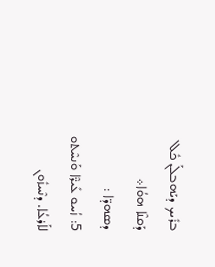ܒܪܺܝܟ ܕܝܰܗܒܠܰܢ ܟܽܠ ܕܰܩܢܶܐ ܗܘܳܐ܀
ܕܣܗܕ̈ܐ :
5: ܙܳܚܘ ܥܺܝܪ̈ܶܐ ܘܰܢܚܶܬܘ ܠܐܰܪܥܳܐ. ܕܢܶܚܙܽܘܢ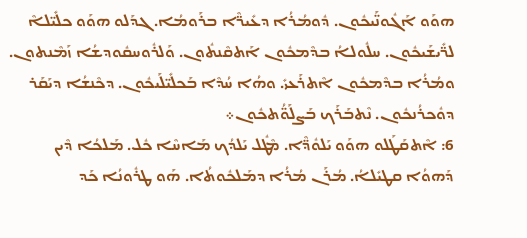ܗܘܰܘ ܐܰܓܽܘܢ̈ܰܝܟܽܘܢ. ܕܽܘܡܳܪܳܐ ܕܥܺܝܪ̈ܶܐ ܒܪܰܘܡܳܐ. ܓܕܰܠܘ ܗܘܰܘ ܟܠܺܝ̈ܠܐܶ ܠܪ̈ܺܝܫܰܝܟܽܘܢ. ܚܠܽܘܠܐܳ ܒܕܶܡܟܽܘܢ ܐܰܬܩܶܢܬܽܘܢ. ܘܰܠܪܽܘܚܩܽܘܕܫܳܐ ܙܰܡܶܢܬܘܢ. ܘܡܳܪܳܐ ܒܕܶܡܟܽܘܢ ܐܶܬܪܰܥܝܺ. ܘܗܳܐ ܚܳܕܶܐ ܒܰܟܠܺܝ̈ܠܰܝܟܽܘܢ. ܕܟܶܢܫܳܐ ܕܝܰܩܰܪ ܕܘܽܟܪܳܢܟܽܘܢ. ܢܶܬܒܰܪܰܟ ܒܰܨܠܰܘ̈ܳܬܟܽܘܢ܀
6: ܐܶܬܩܰܛܰܠܘ ܗܘܰܘ ܝܰܠܘܽܕ̈ܶܐ. ܡܶܛܽܠ ܝܰܠܕܳܟ ܡܰܐܚܶܐ ܟܽܠ. ܡܰܠܟܳܐ ܕܶܝܢ ܕܰܗܘܳܐ ܩܛܝܺܠܐܳ. ܡܳܪܰܢ ܡܳܪܳܐ ܕܡܰܠܟܽܘܬܳܐ. ܗܰܘ ܛܪܽܘܢܳܐ ܟܰܕ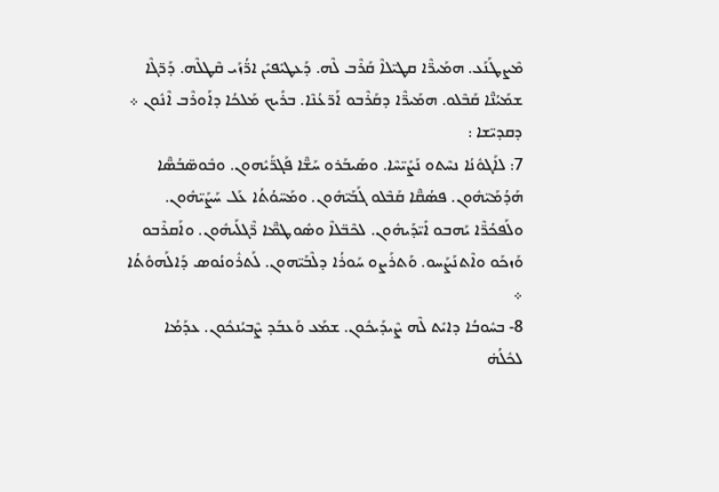ܡܶܨܛܰܢܰܥ. ܗܡܰܝܪ̈ܶܐ ܩܛܝ̈ܠܐܶ ܩܰܪܶܒ ܠܶܗ. ܕܰܥܛܝܺܦܝܺܢ ܐܪ̈ܳܙܰܝ ܩܶܛܠܶܗ. ܕܰܪ̈ܓܶܐ ܫܡܰܝܳܢ̈ܶܐ ܩܰܒܶܠܘ. ܗܡܰܝܪ̈ܶܐ ܕܩܰܪܶܒܘ ܐܰܪ̈ܥܳܢܶܐ. ܒܪܺܝܟ ܡܰܠܟܳܐ ܕܐܰܘܪܶܒ ܐܶܢܽܘܢ ܀
ܕܩܕܝ̈ܫܐ :
7: ܠܐܰܓܘܽܢܳܐ ܢܚܶܬܘ ܢܰܨܺܝ̈ܚܶܐ. ܘܣܰܝܒܰܪܘ ܚܰܫ̈ܶܐ ܦܰܓܪ̈ܰܝܽܗܘܢ. ܘܒܽܘܣ̈ܒܳܣ̈ܶܐ ܗܰܕܳܡܰܝ̈ܗܽܘܢ. ܦܣܳܩ̈ܶܐ ܩܰܒܶܠܘ ܓܰܒܰܝ̈ܗܽܘܢ. ܘܡܰܚ̈ܘܳܬܳܐ ܥܰܠ ܚܰܨܰܝ̈ܗܽܘܢ. ܘܠܰܦܟܳܪ̈ܶܐ ܝܰܗܒܘ ܐܺܝ̈ܕܰܝܗܽܘܢ. ܠܟܶܒ̈ܠܐܶ ܘܣܽܘܛܡ̈ܶܐ ܪ̈ܶܓܠܰܝܗܽܘܢ. ܘܐܰܩܪܶܒܘ ܘܰܙܟܰܘ ܘܐܶܬܢܰܨܰܚܘ. ܘܰܬܪܰܨܘ ܚܰܘܪܳܐ ܕܠܶܒܰܝ̈ܗܘܢ. ܠܰܬܪܽܘܢܳܘܣ ܕܰܐܠܰܗܘܽܬܳܐ ܀
8- ܒܚܽܘܒܳܐ ܕܐܝܺܬ ܠܶܗ ܨܶܝܕܰܝܟܽܘܢ. ܫܡܰܥ ܘܰܥܒܰܕ ܨܶܒܝܳܢܟܽܘܢ. ܥܕܰܡܳܐ ܠܟܽܠܳܗ̇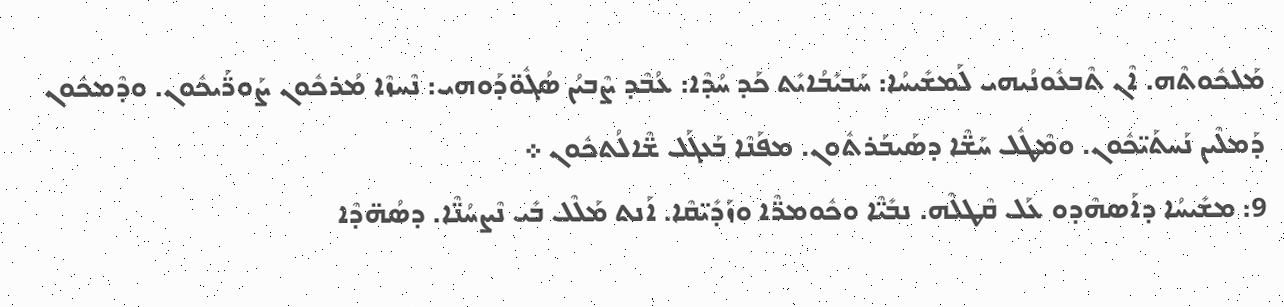ܡܰܠܟܽܘܬܶܗ. ܐܶܢ ܬܶܒܥܽܘܢܳܝܗܝ ܠܰܡܫܺܝܚܳܐ: ܚܰܒܝܺܒܳܐܝܺܬ ܟܰܕ ܚܳܕܶܐ: ܥܳܒܶܕ ܨܶܒܝܳܢ ܣܳܓܽܘ̈ܕܰܘܗܝ: ܢܶܚܙܶܐ ܡܳܪܟܽܘܢ ܨܰܘܪ̈ܰܝܟܽܘܢ. ܘܕܶܡܟܽܘܢ ܕܰܡܠܶܝܢ ܢܰܚܬܰܝ̈ܟܽܘܢ. ܘܡܶܛܽܠ ܚܰܫ̈ܶܐ ܕܣܰܝܒܰܪܬܽܘܢ. ܡܦܰܢܶܐ ܒܰܥܓܰܠ ܫ̈ܶܐܠܳܬܟܽܘܢ ܀
9: ܡܫܺܝܚܳܐ ܕܐܰܣܗܶܕܘ ܥܰܠ ܩܶܛܠܶܗ. ܢܒܺܝ̈ܶܐ ܘܟܽܘܡܪ̈ܶܐ ܘܙܰܕܺܝ̈ܩܶܐ. ܐܰܢܬ ܡܰܠܶܠ ܒܺܝ ܢܶܨܚܳܢ̈ܶܐ. ܕܣܳܗ̈ܕܶܐ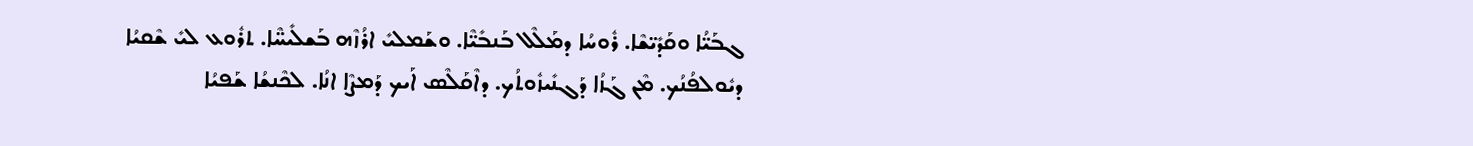ܓܒܰܝ̈ܳܐ ܘܩܰܕܺܝ̈ܫܶܐ. ܪܽܘܚܳܐ ܕܡܰܠܶܠ ܒܰܢܒܺܝ̈ܶܐ. ܘܫܰܡܠܝܺ ܐܪܳܙܶܗ ܒܰܫܠܺܝܚ̈ܶܐ. ܬܪܽܘܥ ܠܝܺ ܫܶܩܝܳܐ ܕܝܽܘܠܦܳܢܳܟ. ܡܶܢ ܓܰܙܳܐ ܕܰܓܢܺܝܙܽܘܬܳܟ. ܕܐܶܩܰܠܶܣ ܐܰܝܟ ܕܰܡܨܶܐ ܐܢܳܐ. ܠܟܶܢܫܳܐ ܫܰܦܝܳܐ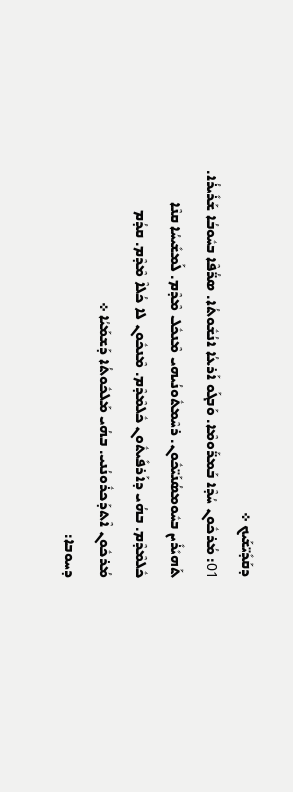ܕܩܰܕܺܝ̈ܫܰܝܟ ܀
01: ܡܳܪܟܽܘܢ ܚܳܕܶܐ ܒܰܡܪ̈ܰܘܡܶܐ. ܘܰܒܓܰܘ ܐܰܪܥܳܐ ܐܢܳܫܽܘܬܳܐ. ܣܪ̈ܳܦܶܐ ܒܚܽܘܒܳܐ ܫܰܪܺܝܪܳܐ. ܬܰܗܝܺܪܺܝܢ ܒܚܽܘܡܣܳܢܰܝ̈ܟܽܘܢ. ܪܚܶܡܬܽܘܢܳܝܗܝ ܡܶܢܟܽܠ ܡܶܕܶܡ. ܠܰܡܫܺܝܚܳܐ ܩܢܶܐ ܟܽܠܡܶܕܶܡ. ܒܗܳܝ ܕܐܰܪܦܺܝܬܽܘܢ ܟܽܠܡܶܕܶܡ. ܡܶܢܟܽܘܢ ܠܐ ܟܳܠܐܶ ܡܶܕܶܡ. ܩܕܳܡ ܡܳܪܟܽܘܢ ܐܶܬܕܰܟܪܽܘܢܳܢܝ. ܒܗܳܝ ܡܰܠܟܽܘܬܳܐ ܕܰܫܡܰܝܳܐ ܀
ܕܚܘܒܐ: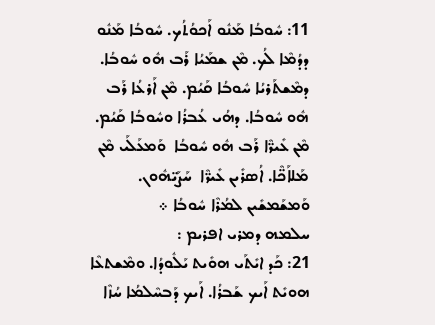11: ܚܽܘܒܳܐ ܡܰܢܽܘ ܐܰܟܘܳܬܳܟ. ܚܽܘܒܳܐ ܡܰܢܽܘ ܕܕܳܡܶܐ ܠܳܟ. ܡܶܢ ܫܡܰܝܳܐ ܪܰܒ ܗܽܘ ܚܽܘܒܳܐ. ܕܡܶܫܬܰܪܝܳܐ ܚܽܘܒܳܐ ܩܰܝܳܡ. ܡܶܢ ܐܰܪܥܳܐ ܪܰܒ ܗܽܘ ܚܽܘܒܳܐ. ܕܗܳܝ ܥܳܒܪܳܐ ܘܚܽܘܒܳܐ ܩܰܝܳܡ. ܡܶܢ ܥܺܝܪ̈ܶܐ ܪܰܒ ܗܽܘ ܚܽܘܒܳܐ  ܘܰܡܥܰܠܰܝ ܡܶܢ ܡܰܠܐܰܟ̈ܶܐ. ܐܳܣܪܺܝܢ ܥܺܝܪ̈ܶܐ  ܚܰܨܰܝ̈ܗܽܘܢ. ܘܰܡܫܰܡܫܺܝܢ ܠܡܳܪܶܐ ܚܽܘܒܳܐ ܀
ܚܠܡܗ ܕܡܪܝ ܐܦܪܝܡ :
21: ܟܰܕ ܐܝܺܬܰܝ ܗܘܺܝܬ ܝܰܠܽܘܕܳܐ. ܘܡܶܫܬܥܶܐ ܗܘܝܺܬ ܐܰܝܟ ܫܰܒܪܳܐ. ܐܰܝܟ ܕܰܒܚܶܠܡܳܐ ܚܳܙܶܐ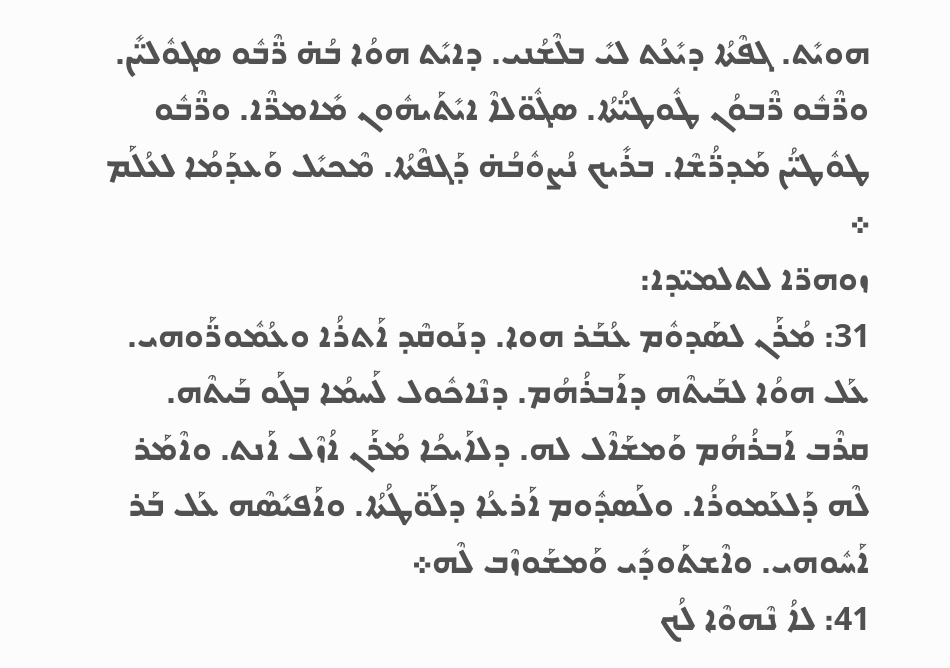ܗܘܝܺܬ. ܓܦܶܬܳܐ ܕܝܺܥܳܬ ܠܝܺ ܒܠܶܫܳܢܝ. ܕܐܝܺܬ ܗܘܳܐ ܒܳܗ̇ ܪ̈ܶܒܽܘ ܣܓܘܽܠܝ̈ܺܢ. ܘܪ̈ܶܒܽܘ ܪ̈ܶܒܘܳܢ ܛܽܘܛܝ̈ܳܬܳܐ. ܣܓܽܘ̈ܠܐܶ ܐܝܺܬܰܝܗܽܘܢ ܡܺܐܡܪ̈ܶܐ. ܘܪ̈ܶܒܽܘ ܛܘܽܛܝ̈ܳܢ ܡܰܕܪ̈ܳܫܶܐ. ܒܪܺܝܟ ܢܳܨܘܽܒܳܗ̇ ܕܰܓܦܶܬܳܐ. ܡܶܟܝܺܠ ܘܰܥܕܰܡܳܐ ܠܥܳܠܰܡ ܀
ܙܘܗܪ̈ܐ ܠܬܠܡܝ̈ܕܐ:
31: ܡܳܪܰܢ ܠܣܰܕܘܽܡ ܥܳܒܰܪ ܗܘܐ. ܕܢܰܘܩܶܕ ܐܰܬܪܳܐ ܘܥܳܡܽܘܪ̈ܰܘܗܝ. ܥܰܠ ܗܘܳܐ ܠܒܰܝܬܶܗ ܕܐܰܒܪܳܗܳܡ. ܕܢܶܐܟܽܘܠ ܠܰܚܡܳܐ ܒܓܰܘ ܒܰܝܬܶܗ. ܩܪܶܒ ܐܰܒܪܳܗܳܡ ܘܰܡܫܰܐܶܠ ܠܗ. ܕܠܐܰܝܟܳܐ ܡܳܪܰܢ ܐܳܙܶܠ ܐܰܢܬ. ܘܐܶܡܰܪ ܠܶܗ ܕܰܠܥܰܡܘܪܳܐ. ܘܠܰܣܕܽܘܡ ܐܰܪܥܳܐ ܕܠܰܘ̈ܛܳܬܳܐ. ܘܐܰܦܝܺܣܶܗ ܥܰܠ ܒܰܪ ܐܰܚܽܘܗܝ. ܘܐܶܫܬܰܘܕܺܝ ܘܰܡܫܰܘܙܶܒ ܠܶܗ܀
41: ܠܐܳ ܢܶܗܘܶܐ ܠܳܟ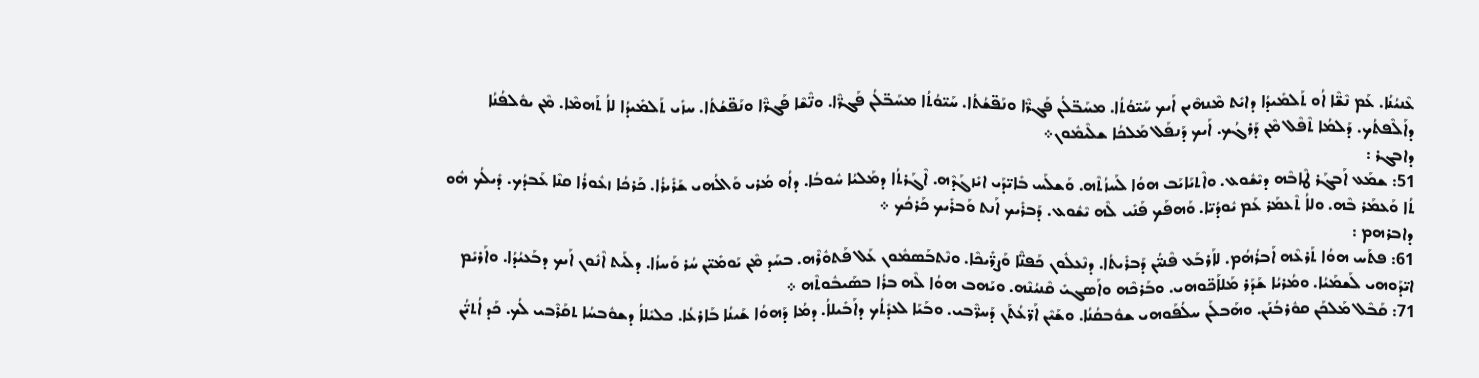ܥܶܢܝܳܢܳܐ. ܥܰܡ ܢܶܫ̈ܶܐ ܐܳܘ ܬܰܠܡܺܝܕܳܐ ܕܐܝܺܬ ܡܶܢܗܶܝܢ ܐܰܝܟ ܚܰܝ̈ܘܳܬܳܐ. ܡܚܰܒ̈ܠܳܢ ܦܰܓܪ̈ܶܐ ܘܢܰܦ̈ܫܳܬܳܐ. ܚܰܝ̈ܘܳܬܳܐ ܡܚܰܒ̈ܠܳܢ ܦܰܓܪ̈ܶܐ. ܘܢ̈ܶܫܶܐ ܦܰܓܪ̈ܶܐ ܘܢܰܦ̈ܫܳܬܳܐ. ܚܙܺܝ ܬܰܠܡܺܝܕܳܐ ܠܐܳ ܬܰܗܡܶܐ. ܡܶܢ ܝܘܽܠܦܳܢܳܐ ܕܐܰܠܶܦܬܳܟ. ܕܰܠܡܳܐ ܬܶܦܶܠ ܡܶܢ ܕܰܪܓܳܟ. ܐܰܝܟ ܕܰܢܦܰܠ ܡܰܠܟܳܐ ܫܠܶܝܡܽܘܢ܀
ܕܐܒܓܪ :
51: ܫܡܰܥ ܐܰܒܓܰܪ ܛܶܐܒܶܗ ܕܝܶܫܽܘܥ. ܘܐܶܬܝܰܐܝܰܒ ܗܘܳܐ ܠܰܚܙܳܬܶܗ. ܘܰܫܠܰܚ ܒܺܐܝ̈ܕܰܝ ܐܝܺܙܓܰܕܶܗ. ܐܶܓܰܪܬܳܐ ܕܡܰܠܝܳܐ ܚܽܘܒܳܐ. ܕܐܳܘ ܡܳܪܝ ܘܰܐܠܳܗܝ ܫܰܪܺܝܪܳܐ. ܟܰܪܟܳܐ ܙܥܽܘܪܳܐ ܩܢܶܐ ܥܰܒܕܳܟ. ܕܺܝܠܳܟ ܗܽܘ ܬܳܐ ܘܰܥܡܰܪ ܒܶܗ. ܘܠܐܳ ܬܶܥܡܰܪ ܥܰܡ ܝܽܘܕܳܝ̈ܐ. ܘܰܗܦܰܟ ܦܰܢܺܝ ܠܶܗ ܝܶܫܽܘܥ. ܕܰܒܪܺܝܟ ܐܰܢܬ ܘܰܒܪܺܝܟ ܟܰܪܟܳܟ ܀
ܕܐܒܪܗܡ :
61: ܦܬܰܚ ܗܘܳܐ ܬܰܪܥܶܗ ܐܰܒܪܳܗܳܡ. ܠܐܰܪܒܰܥ ܦܶܢܝ̈ܳܢ ܕܰܒܪܺܝܬܳܐ. ܕܢܶܥܠܽܘܢ ܟܰܦܢ̈ܶܐ ܘܰܨܪ̈ܺܝܟܶܐ. ܘܢܶܬܒܰܣܡܽܘܢ ܥܰܠ ܦܰܬܘܽܪܶܗ. ܒܚܰܕ ܡܶܢ ܝܰܘܡܺܝ̈ܢ ܚܳܪ ܘܰܚܙܳܐ. ܕܠܰܝܬ ܐܶܢܽܘܢ ܐܰܝܟ ܕܒܰܥܝܳܕܳܐ. ܘܐܰܪܝܺܡ ܐܝ̈ܕܰܘܗܝ ܠܰܫܡܰܝܳܐ. ܘܡܳܪܝܳܐ ܫܰܕܰܪ ܡܰܠܐܰܟ̈ܘܗܝ. ܘܒܰܪܟܶܗ ܘܐܰܣܓܝܺ ܩܶܢܝܳܢܶܗ. ܘܝܰܗܒ ܗܘܳܐ ܠܶܗ ܒܪܳܐ ܒܣܰܝܒܽܘܬܶܗ ܀
71: ܩܰܒܶܠ ܡܰܠܟܰܢ ܩܘܽܪܒܳܢܰܢ. ܘܗܰܒܠܰܢ ܚܠܳܦܰܘܗܝ ܫܘܽܒܩܳܢܳܐ. ܘܫܰܝܶܢ ܐܰܪ̈ܥܳܬܰܢ ܕܰܚܪ̈ܶܒܝ. ܘܒܰܝܰܐ ܠܥܕܺܬܳܟ ܕܐܰܒܺܝܠܐܳ. ܕܡܳܐ ܕܰܗܘܳܐ ܫܰܝܢܳܐ ܒܰܐܪܥܳܐ. ܟܠܝܺܠܐܳ ܕܫܘܽܒܚܳܐ ܬܩܰܪܶܒܝ ܠܳܟ. ܟܰܕ ܐܳܬܝ̈ܳܢ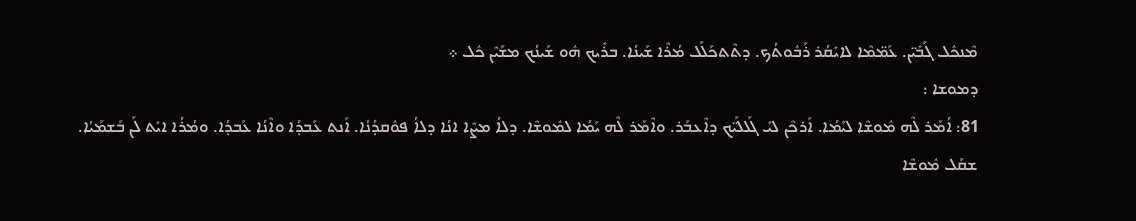ܡܶܢܟܽܠ ܓܰܒܺܝ̈ܢ. ܥܰܡ̈ܡܶܐ ܠܐܝܺܩܳܪ ܪܰܒܽܘܬܳܟ. ܕܬܶܬܟܰܠܰܠ ܡܳܪܶܐ ܫܰܝܢܳܐ. ܒܪܺܝܟ ܗܽܘ ܫܰܝܢܳܟ ܡܫܰܝܶܢ ܟܽܠ ܀
ܕܡܘܫܐ :
81: ܐܳܡܰܪ ܠܶܗ ܡܽܘܫܶܐ ܠܝܰܡܳܐ. ܐܰܪܟܶܢ ܠܝܺ ܓܰܠܠܰܝ̈ܟ ܕܐܶܥܒܰܪ. ܘܐܶܡܰܪ ܠܶܗ ܝܰܡܳܐ ܠܡܽܘܫܶܐ. ܕܠܐܳ ܡܨܶܐ ܐܢܳܐ ܕܠܐܳ ܦܘܽܩܕܳܢܳܐ. ܐܰܢܬ ܥܰܒܕܳܐ ܘܐܶܢܳܐ ܥܰܒܕܳܐ. ܘܡܳܪܳܐ ܐܝܺܬ ܠܰܢ ܒܰܫܡܰܝܳܐ. ܫܩܰܠ ܡܽܘܫܶܐ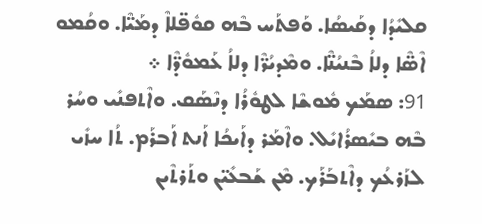ܩܠܝܺܕܳܐ ܕܩܰܝܣܳܐ. ܘܰܦܬܰܚ ܒܶܗ ܩܘܽܦ̈ܠܐܶ ܕܡܰܝ̈ܶܐ. ܘܩܳܡܘ ܐܶܣ̈ܶܐ ܕܠܐܳ ܒܶܢܝܳܢ̈ܶܐ. ܘܡܶܕܝܳܪ̈ܶܐ ܕܠܐܳ ܥܰܡܘܽܕ̈ܶܐ ܀
91: ܣܡܰܟ ܡܽܘܫܶܐ ܠܛܘܽܪܳܐ ܕܢܶܣܰܩ. ܘܐܶܬܦܢܺܝ ܘܚܳܪ ܒܶܗ ܒܝܺܣܪܳܐܝܺܠ. ܘܐܶܡܰܪ ܕܐܰܝܟܳܐ ܐܰܢܬ ܐܰܒܪܰܡ. ܬܳܐ ܚܙܺܝ ܠܙܰܪܥܳܟ ܕܐܶܬܒܰܪܰܟ. ܡܶܢ ܫܰܒܥܺܝ̈ܢ ܘܬܰܪܬܶܝܢ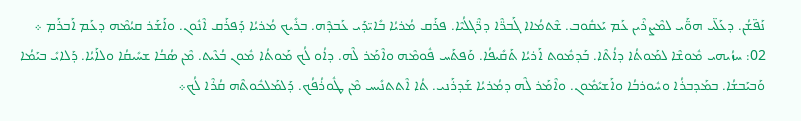ܢܰܦ̈ܫܳܢ. ܕܥܰܠ̈ܝ ܗܘ̈ܰܝ ܠܡܶܨܪܶܝܢ ܥܰܡ ܝܰܥܩܽܘܒ. ܫܶܬܡܳܐܐ ܓܰܒܪ̈ܶܐ ܕܪ̈ܶܓܠܳܝܶܐ. ܦܪܰܩ ܡܳܪܝܳܐ ܒܺܐܝ̈ܕܰܝ ܥܰܒܕܶܗ. ܒܪܺܝܟ ܡܳܪܝܳܐ ܕܰܦܪܰܩ ܐܶܢܽܘܢ. ܘܐܰܫܰܪ ܩܝܳܡܶܗ ܕܥܰܡ ܐܰܒܪܰܡ ܀
02: ܚܙܳܝܗܝ ܡܽܘܫܶܐ ܠܡܰܘܬܳܐ ܕܐܳܬܶܐ. ܒܰܕܡܽܘܬ ܐܰܪܝܳܐ ܬܰܩܺܝܦܳܐ. ܘܰܦܬܰܚ ܦܽܘܡܶܗ ܘܐܶܡܰܪ ܠܶܗ. ܕܐܳܘ ܠܳܟ ܡܰܘܬܳܐ ܡܽܘܢ ܒܳܥܶܝܬ. ܡܶܢ ܣܳܒܳܐ ܫܚܺܝܩܳܐ ܘܠܐܰܝܳܐ. ܕܰܠܐܝܺ ܒܝܰܡܳܐ ܘܰܒܝܰܒܫܳܐ. ܒܡܰܕܒܪܳܐ ܘܚܽܘܪܒܳܐ ܘܐܰܫܝܺܡܽܘܢ. ܘܐܶܡܰܪ ܠܶܗ ܕܡܳܪܝܳܐ ܫܰܕܪܰܢܝ. ܬܳܐ ܐܶܬܬܢܺܝܚ ܡܶܢ ܛܽܘܪܳܦܳܟ. ܕܰܠܡܰܠܟܽܘܬܶܗ ܩܳܪܶܐ ܠܳܟ܀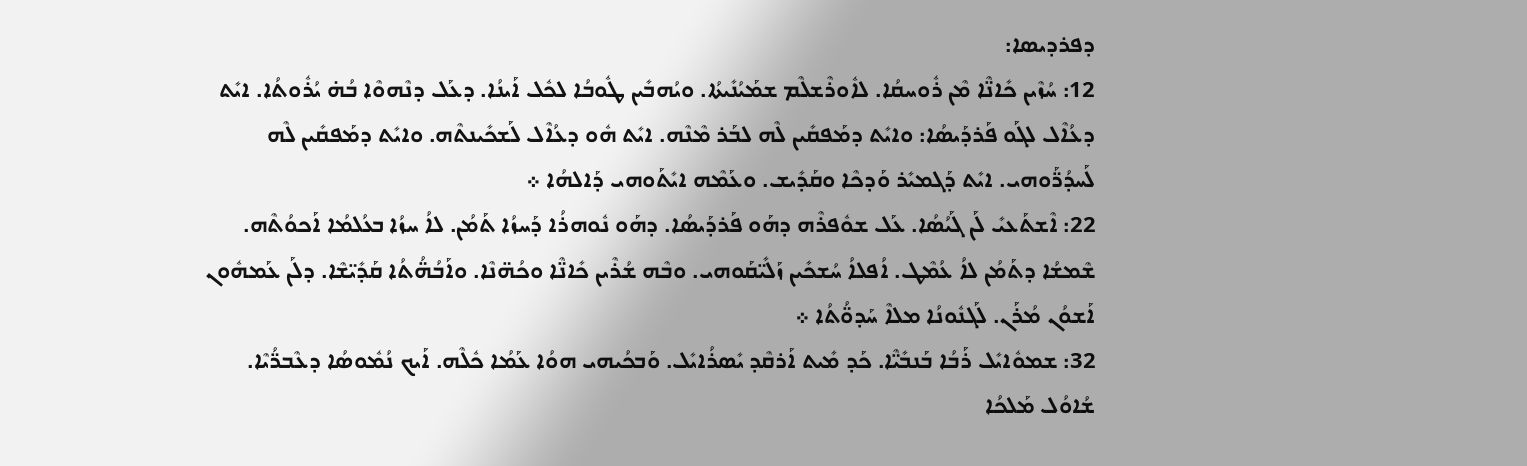ܕܦܪܕܝܣܐ:
12: ܚܳܙܶܝܢ ܟܺܐܢ̈ܶܐ ܡܶܢ ܪܽܘܚܩܳܐ. ܠܐܽܘܪܶܫܠܶܡ ܫܡܰܝܳܢܺܝܬܳܐ. ܘܝܳܗܒܺܝܢ ܛܽܘܒܳܐ ܠܟܽܠ ܐܰܝܢܳܐ. ܕܥܰܠ ܕܢܶܗܘܶܐ ܒܳܗ̇ ܝܳܪܽܘܬܳܐ. ܐܝܺܬ ܕܥܳܐܶܠ ܠܓܰܘ ܦܰܪܕܰܝܣܳܐ: ܘܐܝܺܬ ܕܡܰܦܩܺܝܢ ܠܶܗ ܠܒܰܪ ܡܶܢܶܗ. ܐܝܺܬ ܗܽܘ ܕܥܳܐܶܠ ܠܰܫܟܺܝܢܬܶܗ. ܘܐܝܺܬ ܕܡܰܦܩܺܝܢ ܠܶܗ ܠܰܚܕܳܪ̈ܰܘܗܝ. ܐܝܺܬ ܕܰܓܡܝܺܪ ܘܰܕܟܶܐ ܘܩܰܕܺܝܫ. ܘܥܰܡܶܗ ܐܝܺܬܰܘܗܝ ܕܰܐܠܗܳܐ ܀
22: ܐܶܫܬܰܥܝܺ ܠܰܢ ܓܰܝܳܣܳܐ. ܥܰܠ ܫܘܽܦܪܶܗ ܕܗܰܘ ܦܰܪܕܰܝܣܳܐ. ܕܗܰܘ ܢܽܘܗܪܳܐ ܕܰܚܙܳܐ ܬܰܡܳܢ. ܠܐܳ ܚܙܳܐ ܒܥܳܠܡܳܐ ܐܰܟܘܳܬܶܗ. ܫܶܡܫܳܐ ܕܬܰܡܳܢ ܠܐܳ ܥܳܡܶܛ. ܐܳܦܠܐܳ ܚܳܫܟܺܝܢ ܙܰܠܺܝ̈ܩܰܘܗܝ. ܘܒܶܗ ܫܳܪܶܝܢ ܟܺܐܢ̈ܶܐ ܘܟܳܗ̈ܢܶܐ. ܘܐܰܒܳܗ̈ܳܬܳܐ ܩܰܕܺܝ̈ܫܶܐ. ܕܠܰܢ ܥܰܡܗܽܘܢ ܐܰܫܘܳܢ ܡܳܪܰܢ. ܠܰܓܢܽܘܢܳܐ ܡܠܐܶ ܚܰܕܘ̈ܳܬܳܐ ܀
32: ܫܡܘܽܐܝܺܠ ܪܰܒܳܐ ܒܰܢܒܺܝ̈ܶܐ. ܟܰܕ ܡܺܝܬ ܐܰܪܩܶܕ ܝܺܣܪܳܐܝܺܠ. ܘܰܒܟܳܝܗܝ ܗܘܳܐ ܥܰܡܳܐ ܟܽܠܶܗ. ܐܰܝܟ ܢܳܡܽܘܣܳܐ ܕܥܶܒܪ̈ܳܝܶܐ. ܫܳܐܘܳܠ ܡܰܠܟܳܐ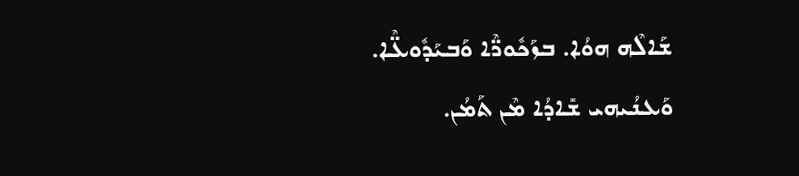ܫܰܐܠܶܗ ܗܘܳܐ. ܒܙܰܟܽܘܪ̈ܶܐ ܘܰܒܝܰܕܽܘܥ̈ܶܐ. ܘܰܥܢܳܝܗܝ ܫܺܐܕܳܐ ܡܶܢ ܬܰܡܳܢ.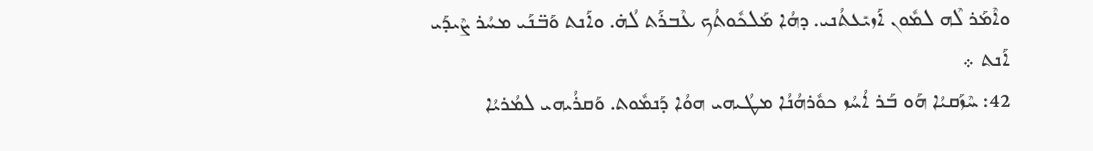ܘܐܶܡܰܪ ܠܶܗ ܠܡܽܘܢ ܐܰܙܝܺܥܬܳܢܝ. ܕܗܳܐ ܡܰܠܟܽܘܬܳܟ ܥܶܒܪܰܬ ܠܳܗ̇. ܘܐܰܢܬ ܘܰܒ̈ܢܰܝ ܡܚܳܪ ܨܶܝܕܰܝ ܐܰܢܬ ܀
42: ܚܶܙܰܩܝܳܐ ܗܰܘ ܒܰܪ ܐܳܚܳܙ ܟܘܽܪܗܳܢܳܐ ܡܛܳܝܗܝ ܗܘܳܐ ܕܰܢܡܽܘܬ. ܘܰܩܪܳܝܗܝ ܠܡܳܪܝܳܐ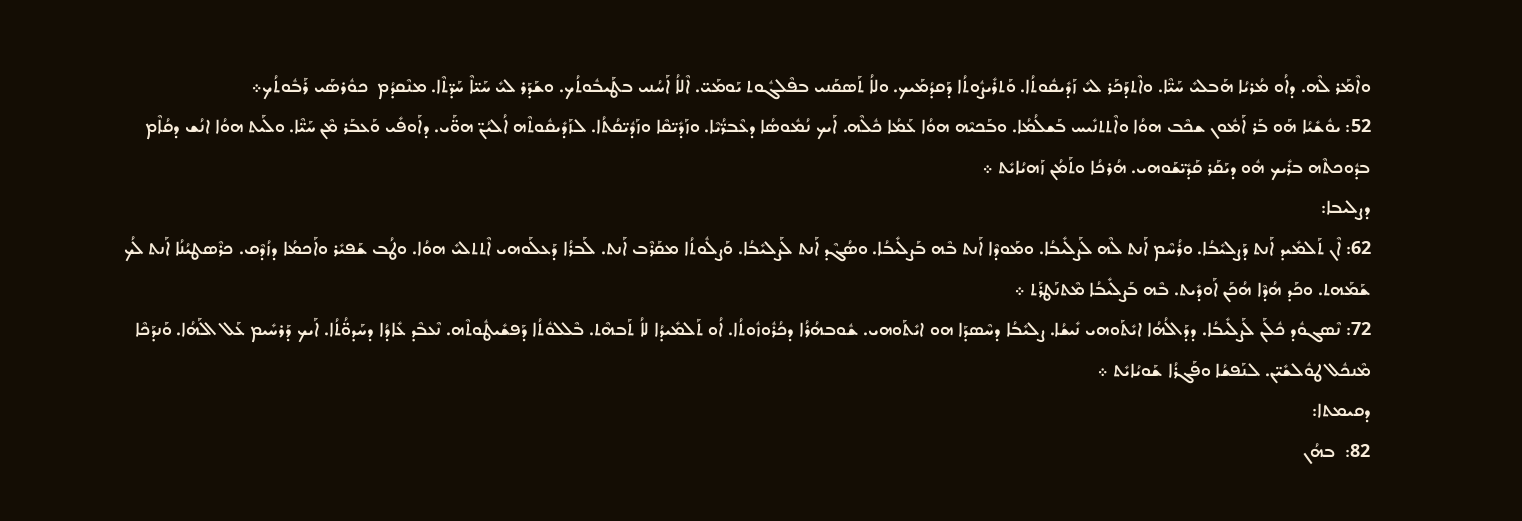ܘܐܶܡܰܪ ܠܶܗ. ܕܐܳܘ ܡܳܪܝܳܐ ܗܰܒܠܝܺ ܚܰܝ̈ܶܐ. ܘܐܶܬܕܰܟܰܪ ܠܝܺ ܙܰܕܺܝܩܽܘܬܳܐ. ܘܰܬܪܺܝܨܽܘܬܳܐ ܕܰܩܕܳܡܰܝܟ. ܘܠܐܳ ܬܰܣܩܰܢܝ ܒܦܶܠܓܽܘܬ ܝܰܘܡܰܝ̈. ܐܶܠܐܳ ܐܰܚܳܢܝ ܒܛܰܝܒܽܘܬܳܟ. ܘܫܰܕܰܪ ܠܝܺ ܚܰܝ̈ܐܶ ܚܰܕ̈ܬܶܐ. ܡܢܶܩܕܳܡ  ܟܘܽܪܣܰܝ ܪܰܒܽܘܬܳܟ܀
52: ܝܘܽܫܺܝܳܐ ܗܰܘ ܒܰܪ ܐܰܡܽܘܢ ܫܟܶܒ ܗܘܳܐ ܘܐܶܬܬܢܺܝܚ ܒܰܫܠܳܡܳܐ. ܘܒܰܟܝܶܗ ܗܘܳܐ ܥܰܡܳܐ ܟܽܠܶܗ. ܐܰܝܟ ܢܳܡܽܘܣܳܐ ܕܥܶܒܪ̈ܳܝܶܐ. ܘܙܰܕܺܝ̈ܩܶܐ ܘܙܰܕܽܝ̈ܩܳܬܳܐ. ܠܙܰܕܺܝܩܽܘܬܶܗ ܐܳܠܝܳܢ̈ ܗܘ̈ܰܝ. ܕܐܰܘܦܺܝ ܘܰܥܒܰܪ ܡܶܢ ܚܰܝ̈ܶܐ. ܘܠܰܝܬ ܗܘܳܐ ܐܢܳܫ ܕܩܳܐܶܡ ܒܕܽܘܟܬܶܗ ܒܪܺܝܟ ܗܽܘ ܕܝܰܩܰܪ ܩܰܕܺܝ̈ܫܰܘܗܝ. ܗܳܪܟܳܐ ܘܬܰܡܳܢ ܙܰܗܝܳܐܝܺܬ ܀
ܕܨܠܝܒܐ:
62: ܐܶܢ ܬܰܠܡܺܝܕ ܐܰܢܬ ܕܰܨܠܝܺܒܳܐ. ܘܪܳܚܶܡ ܐܰܢܬ ܠܶܗ ܠܰܨܠܺܝܒܳܐ. ܘܡܰܘܕܶܐ ܐܰܢܬ ܒܶܗ ܒܰܨܠܺܝܒܳܐ. ܘܣܳܓܶܕ ܐܰܢܬ ܠܰܨܠܝܺܒܳܐ. ܘܰܨܠܽܘܬܳܐ ܡܩܰܪܶܒ ܐܰܢܬ. ܠܰܒܪܳܐ ܕܰܥܠܰܘܗܝ ܐܶܬܬܠܝܺ ܗܘܳܐ. ܘܛܳܒ ܫܰܦܝܺܪ ܘܐܰܟܡܳܐ ܕܙܳܕܶܩ. ܟܪܶܣܛܝܳܢܳܐ ܐܰܢܬ ܠܳܟ ܫܰܡܰܗܬ. ܘܟܰܕ ܗܳܕܶܐ ܗܳܟܰܢ ܐܰܘܕܺܝܬ. ܒܶܗ ܒܰܨܠܺܝܒܳܐ ܡܶܬܢܰܛܪܰܬ ܀
72: ܢܶܣܓܘܽܕ ܟܽܠܰܢ ܠܰܨܠܺܝܒܳܐ. ܕܕܰܐܠܳܗܳܐ ܐܝܺܬܰܘܗܝ ܢܺܝܫܳܐ. ܨܠܝܺܒܳܐ ܕܚܶܣܕܰܐ ܗܘ ܐܝܺܬܰܘܗܝ. ܫܽܘܒܗܳܪܳܐ ܕܟܳܪܽܘܙܽܘܬܳܐ. ܐܳܘ ܬܰܠܡܺܝܕܳܐ ܠܐܳ ܬܰܒܗܶܬ. ܒܶܠܠܘܽܬܳܐ ܕܰܦܫܺܝܛܽܘܬܶܗ. ܢܶܥܒܶܕ ܥܺܐܕܳܐ ܕܚܰܕܘ̈ܳܬܳܐ. ܐܰܝܟ ܕܰܪܚܺܝܡ ܥܰܠ ܐܠܰܗܳܐ. ܘܰܢܕܰܟܶܐ ܡܶܢܟܽܠ ܛܘܽܠܫܺܝ̈ܢ. ܠܢܰܦܫܳܐ ܘܦܰܓܪܳܐ ܫܰܘܝܳܐܝܺܬ ܀
ܕܩܝܡܬܐ:
82:  ܒܗܳܢ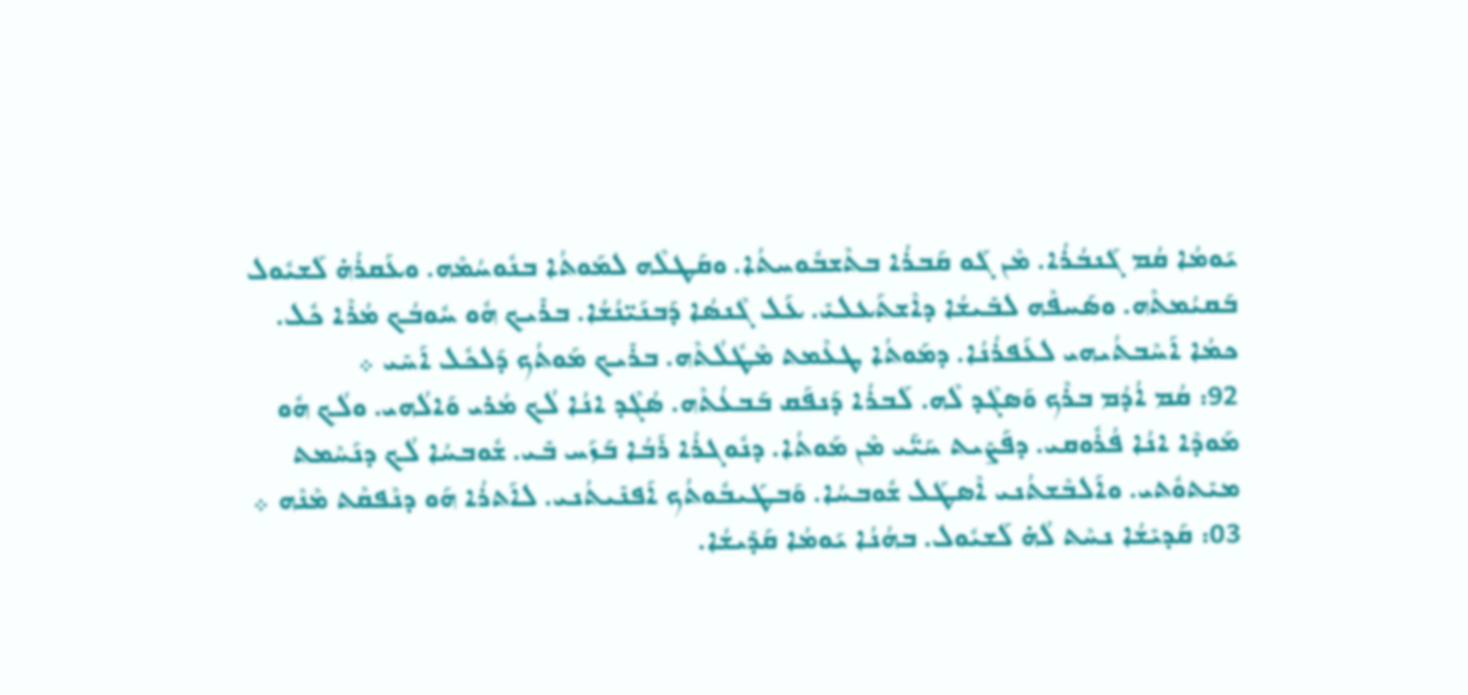ܝܰܘܡܳܐ ܩܳܡ ܓܰܢܒܳܪܳܐ. ܡܶܢ ܓܰܘ ܩܰܒܪܳܐ ܒܬܶܫܒܽܘܚܬܳܐ. ܘܩܰܛܠܶܗ ܠܡܰܘܬܳܐ ܒܢܽܘܚܳܡܶܗ. ܘܥܰܩܪܳܗ̇ ܠܰܫܝܽܘܠ ܒܰܩܝܳܡܬܶܗ. ܘܣܰܚܦܶܗ ܠܒܺܝܫܳܐ ܕܐܶܫܬܰܥܠܝܺ. ܥܰܠ ܓܶܢܣܳܐ ܕܰܒܢܰܝ̈ܢܳܫܳܐ. ܒܪܺܝܟ ܗܽܘ ܚܽܘܒܳܟ ܡܳܪܶܐ ܟܽܠ. ܟܡܳܐ ܐܰܚܶܒܬܳܝܗܝ ܠܥܰܦܪܳܢܳܐ. ܕܡܰܘܬܳܐ ܛܥܶܡܬ ܡܶܛܽܠܳܬܶܗ. ܒܪܺܝܟ ܡܰܘܬܳܟ ܕܰܠܟܽܠ ܐܰܚܺܝ ܀
92: ܩܳܡ ܐܳܕܳܡ ܒܪܶܟ ܘܰܣܓܶܕ ܠܶܗ. ܠܰܒܪܳܐ ܕܰܢܦܰܩ ܒܰܒܥܳܬܶܗ. ܣܳܓܶܕ ܐܢܳܐ ܠܳܟ ܡܳܪܝ ܘܰܐܠܳܗܝ. ܘܠܳܟ ܗܽܘ ܡܰܘܕܶܐ ܐܢܳܐ ܦܳܪܽܘܩܝ. ܕܦܰܨܺܝܬ ܚܰܝ̈ܰܝ ܡܶܢ ܡܰܘܬܳܐ. ܕܢܽܘܓܪܳܐ ܪܰܒܳܐ ܒܰܙܰܚ ܒܺܝ. ܫܽܘܒܚܳܐ ܠܳܟ ܕܢܰܚܶܡܬ ܡܝܺܬܘܽܬܝ. ܘܐܰܠܒܶܫܬܳܢܝ ܐܶܣܛܰܠ ܫܽܘܒܚܳܐ. ܘܰܒܛܰܝܒܽܘܬܳܟ ܐܰܦܢܺܝܬܳܢܝ. ܠܐܰܬܪܳܐ ܗܰܘ ܕܢܶܦܩܶܬ ܡܶܢܶܗ ܀
03: ܩܰܕܝܺܫܳܐ ܢܚܶܬ ܠܳܗ̇ ܠܰܫܝܽܘܠ. ܒܗܳܢܳܐ ܝܰܘܡܳܐ ܩܰܕܺܝܫܳܐ.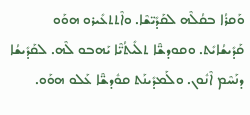ܘܰܩܪܳܐ ܒܩܳܠܶܗ ܠܩܰܕܺܝ̈ܫܶܐ. ܘܐܶܬܬܥܺܝܪܘ ܗܘܰܘ ܩܰܕܺܝܫܳܐܝܺܬ. ܘܩܘܕܫ̈ܶܐ ܬܠܺܝܬܳܝ̈ܶܐ ܝܰܗܒܘ ܠܶܗ. ܠܩܰܕܺܝܫܳܐ ܕܢܰܚܶܡ ܐܶܢܽܘܢ. ܘܠܰܡܕܺܝܢܰܬ ܩܘܽܕܫ̈ܶܐ ܥܰܠܘ ܗܘܰܘ.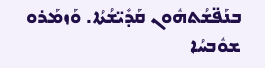ܒܢܰܦ̈ܫܳܬܗܽܘܢ ܩܰܕܺܝ̈ܫܳܬܳܐ. ܘܰܙܡܰܪܘ ܫܘܽܒܚܳܐ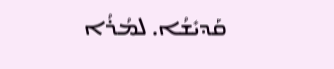ܩܰܕܝܺܫܳܐ. ܠܡܳܪܳܐ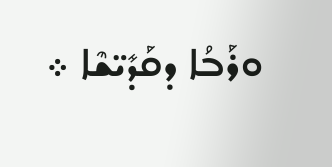ܘܪܰܒܳܐ ܕܩܰܕܺܝ̈ܫܶܐ ܀